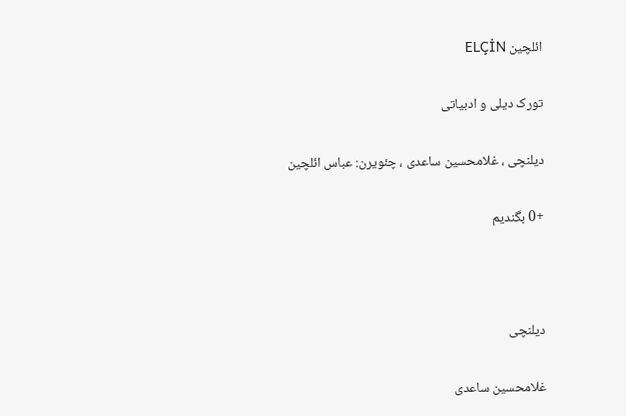ائلچین ELÇİN

تورک دیلی و ادبیاتی

دیلنچی ، غلامحسین ساعدی ، چئویرن: عباس ائلچین

+0 بگندیم



دیلنچی

غلامحسین ساعدی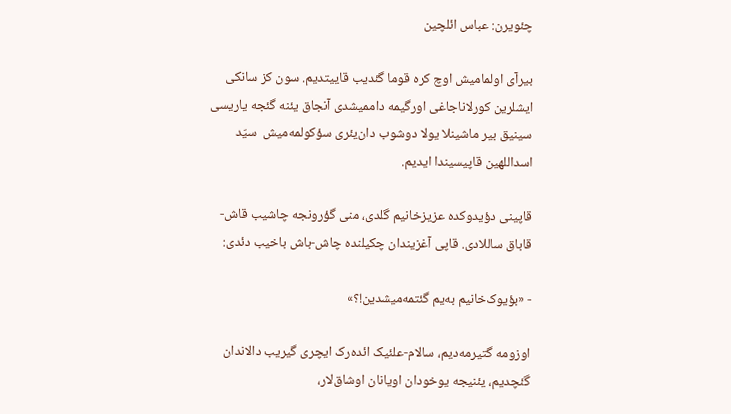چئویرن: عباس ائلچین

بیرآی اولمامیش اوچ کره قوما گئدیب قاییتدیم. سون کز سانکی ایشلرین کورلاناجاغی اورگیمه داممیشدی آنجاق یئنه گئجه یاریسی سینیق بیر ماشینلا یولا دوشوب دان‌یئری سؤکولمه‌میش  سیّد اسداللهین قاپیسیندا ایدیم.

قاپینی دؤیدوکده عزیزخانیم گلدی، منی گؤرونجه چاشیب قاش-قاباق ساللادی. قاپی آغزیندان چکیلنده چاش-باش باخیب دئدی:

- «بؤیوک‌خانیم به‌یم گئتمه‌میشدین!؟»

اوزومه گتیرمه‌دیم، سالام-علئیک ائده‌رک ایچری گیریب دالاندان گئچدیم، یئنیجه یوخودان اویانان اوشاق‌لار،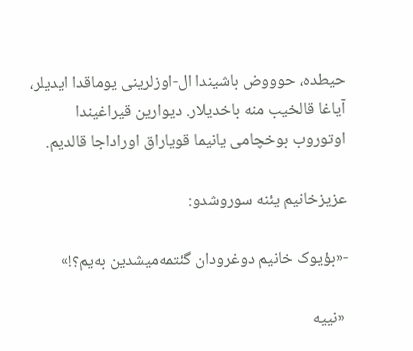حیطده، حوووض باشیندا ال-اوزلرینی یوماقدا ایدیلر، آیاغا قالخیب منه باخدیلار. دیوارین قیراغیندا اوتوروب بوخچامی یانیما قویاراق اوراداجا قالدیم.

عزیزخانیم یئنه سوروشدو:

-«بؤیوک خانیم دوغرودان گئتمه‌میشدین به‌یم؟!»

 «نییه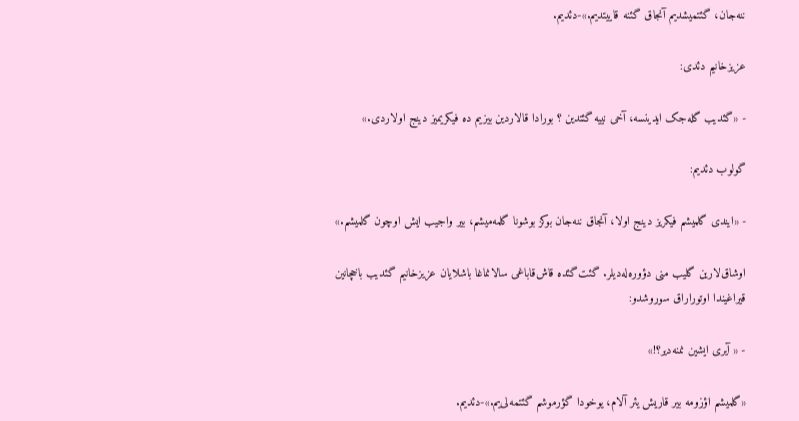ننه‌جان، گئتمیشدیم آنجاق گئنه قاییتدیم.»-دئدیم.

عزیزخانیم دئدی:

- «گئدیب گله‌جک ایدینسه، آخی نییه گئتدین ؟ بورادا قالاردین بیزیم ده فیکریمیز دینج اولاردی.»

گولوب دئدیم:

- «ایندی گلمیشم فیکریز دینج اولا، آنجاق ننه‌جان بوکز بوشونا گلمه‌میشم، بیر واجیب ایش اوچون گلمیشم.»

اوشاق‌لارین گلیب منی دؤوره‌له‌دیلر. گئت‌گئده قاش‌قاباغی سالانماغا باشلایان عزیزخانیم گئدیب باخچانین قیراغیندا اوتوراراق سوروشدو:

- « آیری ایشین نمنه‌دیر؟!»

«گلمیشم اؤزومه بیر قاریش یئر آلام، یوخودا گؤرموشم گئتمه‌لی‌یم.»-دئدیم.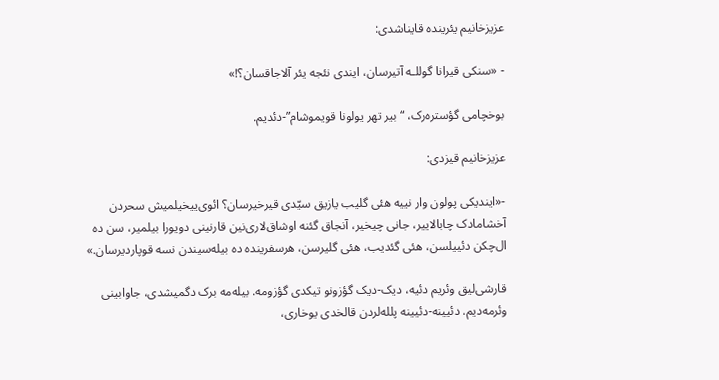عزیزخانیم یئرینده قایناشدی:

- «سنکی قیرانا گوللـه آتیرسان، ایندی نئجه یئر آلاجاقسان؟!»

بوخچامی گؤستره‌رک، “بیر تهر یولونا قویموشام”-دئدیم.

عزیزخانیم قیزدی:

-«ایندیکی پولون وار نییه هئی گلیب یازیق سیّدی قیرخیرسان؟ ائوی‌ییخیلمیش سحردن آخشامادک چابالاییر، جانی چیخیر، آنجاق گئنه اوشاق‌لاری‌نین قارنینی دویورا بیلمیر، سن ده ال‌چکن دئییلسن، هئی گئدیب، هئی گلیرسن، هرسفرینده ده بیله‌سیندن نسه قوپاردیرسان.»

قارشی‌لیق وئریم دئیه، دیک-دیک گؤزونو تیکدی گؤزومه. بیله‌مه برک دگمیشدی، جاوابینی وئرمه‌دیم. دئیینه-دئیینه پلله‌لردن قالخدی یوخاری،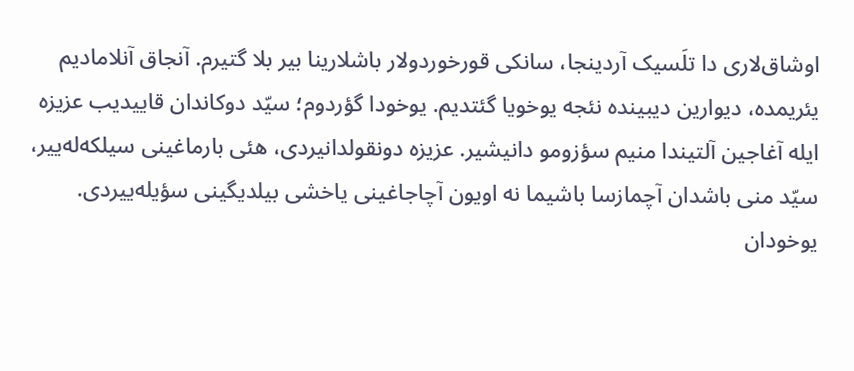اوشاق‌لاری دا تلَسیک آردینجا، سانکی قورخوردولار باشلارینا بیر بلا گتیرم. آنجاق آنلامادیم یئریمده، دیوارین دیبینده نئجه یوخویا گئتدیم. یوخودا گؤردوم؛ سیّد دوکاندان قاییدیب عزیزه ایله آغاجین آلتیندا منیم سؤزومو دانیشیر. عزیزه دونقولدانیردی، هئی بارماغینی سیلکه‌له‌ییر، سیّد منی باشدان آچمازسا باشیما نه اویون آچاجاغینی یاخشی بیلدیگینی سؤیله‌ییردی. یوخودان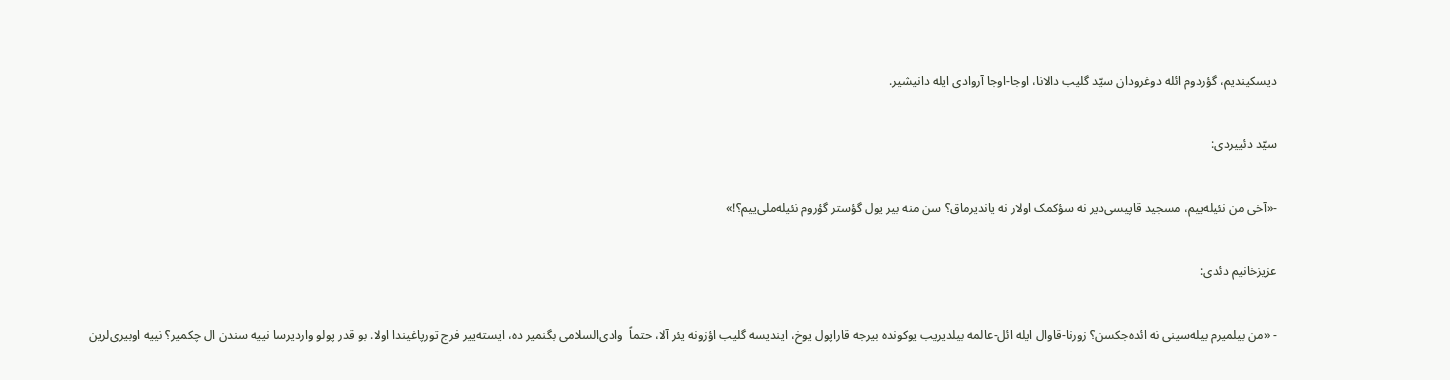دیسکیندیم، گؤردوم ائله دوغرودان سیّد گلیب دالانا، اوجا-اوجا آروادی ایله دانیشیر.

سیّد دئییردی:

-«آخی من نئیله‌ییم، مسجید قاپیسی‌دیر نه سؤکمک اولار نه یاندیرماق؟ سن منه بیر یول گؤستر گؤروم نئیله‌ملی‌ییم؟!»

عزیزخانیم دئدی:

- «من بیلمیرم بیله‌سینی نه ائده‌جکسن؟ زورنا-قاوال ایله ائل-عالمه بیلدیریب یوکونده بیرجه قاراپول یوخ، ایندیسه گلیب اؤزونه یئر آلا، حتماً  وادی‌السلامی بگنمیر ده، ایسته‌ییر فرج تورپاغیندا اولا. بو قدر پولو واردیرسا نییه سندن ال چکمیر؟ نییه اوبیری‌لرین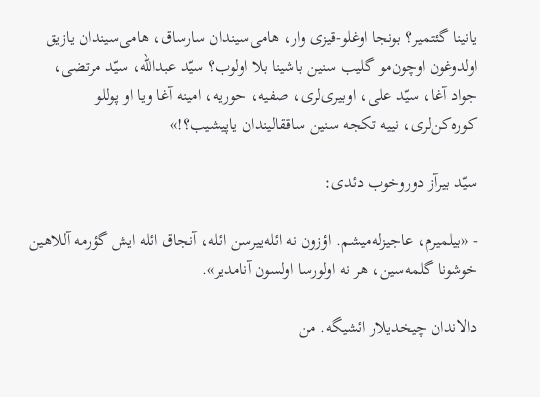یانینا گئتمیر؟ بونجا اوغلو-قیزی وار، هامی‌سیندان سارساق‌، هامی‌سیندان یازیق اولدوغون اوچون‌مو گلیب سنین باشینا بلا اولوب؟ سیّد عبدالله، سیّد مرتضی، جواد آغا، سیّد علی، اوبیری‌لری، صفیه، حوریه، امینه آغا ویا او پوللو کوره‌کن‌لری، نییه تکجه سنین ساققالیندان یاپیشیب؟!»

سیّد بیرآز دوروخوب دئدی:

- «بیلمیرم، عاجیزله‌میشم. اؤزون نه ائله‌ییرسن ائله، آنجاق ائله ایش گؤرمه آللاهین خوشونا گلمه‌‌سین، هر نه اولورسا اولسون آنامدیر».

دالاندان چیخدیلار ائشیگه. من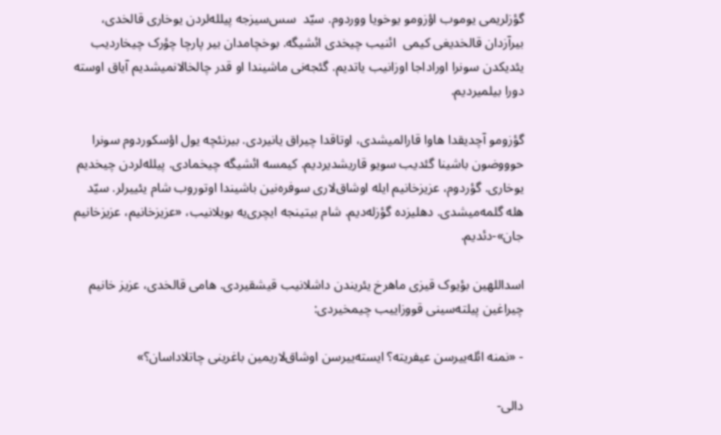گؤزلریمی یوموب اؤزومو یوخویا ووردوم. سیّد  سس‌سیزجه پیلله‌لردن یوخاری قالخدی، بیرآزدان قالخدیغی کیمی  ائنیب چیخدی ائشیگه. بوخچامدان بیر پارچا چؤرک چیخاردیب یئدیکدن سونرا اوراداجا اوزانیب یاتدیم. گئجه‌نی ماشیندا او قدر چالخالانمیشدیم آیاق اوسته دورا بیلمیردیم.

گؤزومو آچدیقدا هاوا قارالمیشدی، اوتاقدا چیراق یانیردی. بیرنئچه یول اؤسکوردوم سونرا حوووضون باشینا گئدیب سویو قاریشدیردیم. کیمسه ائشیگه چیخمادی. پیلله‌لردن چیخدیم یوخاری. گؤردوم، عزیزخانیم ایله اوشاق‌لاری سوفره‌نین باشیندا اوتوروب شام یئییرلر. سیّد هله گلمه‌میشدی. دهلیزده گؤزله‌دیم. شام بیتینجه ایچری‌یه بویلانیب، «عزیزخانیم، عزیزخانیم جان»-دئدیم.

اسداللهین بؤیوک قیزی ماهرخ یئریندن داشلانیب قیشقیردی. هامی قالخدی، عزیز خانیم چیراغین پیلته‌سینی قووزاییب چیمخیردی:

- «نمنه ائله‌ییرسن عیفریته؟ ایسته‌ییرسن اوشاق‌لاریمین باغرینی چاتلاداسان؟»

دالی-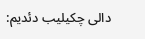دالی چکیلیب دئدیم: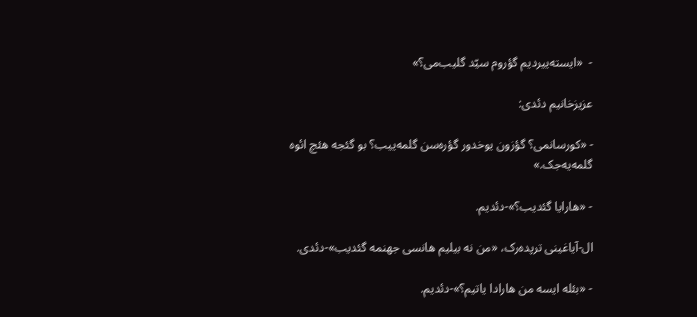-  «ایسته‌ییردیم گؤروم سیّد گلیب‌می؟»

عزیزخانیم دئدی:

- «کورسانمی؟ گؤزون یوخدور گؤره‌سن گلمه‌ییب؟ بو گئجه هئچ ائوه گلمه‌یه‌جک.»

- «هارایا گئدیب؟»-دئدیم.

ال-آیاغینی ترپده‌رک، «من نه بیلیم هانسی جهنمه گئدیب»-دئدی.

- «بئله ایسه من هارادا یاتیم؟»-دئدیم.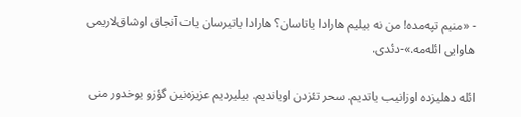- «منیم تپه‌مده! من نه بیلیم هارادا یاتاسان؟ هارادا یاتیرسان یات آنجاق اوشاق‌لاریمی هاوایی ائله‌مه.»-دئدی.

ائله دهلیزده اوزانیب یاتدیم. سحر تئزدن اویاندیم. بیلیردیم عزیزه‌نین گؤزو یوخدور منی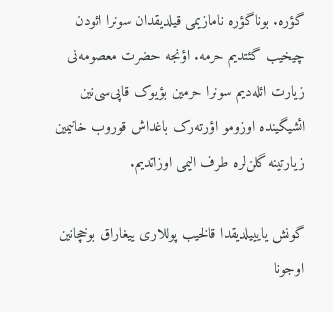گؤره. بوناگؤره نامازیمی قیلدیقدان سونرا ائودن چیخیب گئتدیم حرمه. اؤنجه حضرت معصومه‌نی زیارت ائله‌دیم سونرا حرمین بؤیوک قاپی‌سی‌نین ائشیگینده اوزومو اؤرته‌رک باغداش قوروب خانیمین زیارتینه گلن‌لره طرف الیمی اوزاتدیم.

گونش یایییلدیقدا قالخیب پوللاری ییغاراق بوخچانین اوجونا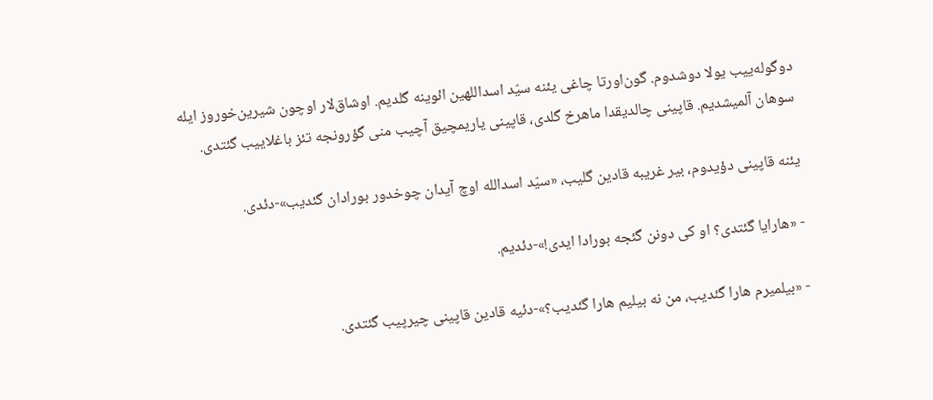دوگوله‌ییب یولا دوشدوم. گون‌اورتا چاغی یئنه سیّد اسداللهین ائوینه گلدیم. اوشاق‌لار اوچون شیرین‌خوروز ایله سوهان آلمیشدیم. قاپینی چالدیقدا ماهرخ گلدی، قاپینی یاریمچیق آچیب منی گؤرونجه تئز باغلاییب گئتدی.

یئنه قاپینی دؤیدوم، بیر غریبه قادین گلیب، «سیّد اسدالله اوچ آیدان چوخدور بورادان گئدیب»-دئدی.

- «هارایا گئتدی؟ او کی دونن گئجه بورادا ایدی!»-دئدیم.

- «بیلمیرم هارا گئدیب، من نه بیلیم هارا گئدیب؟»-دئیه قادین قاپینی چیرپیب گئتدی.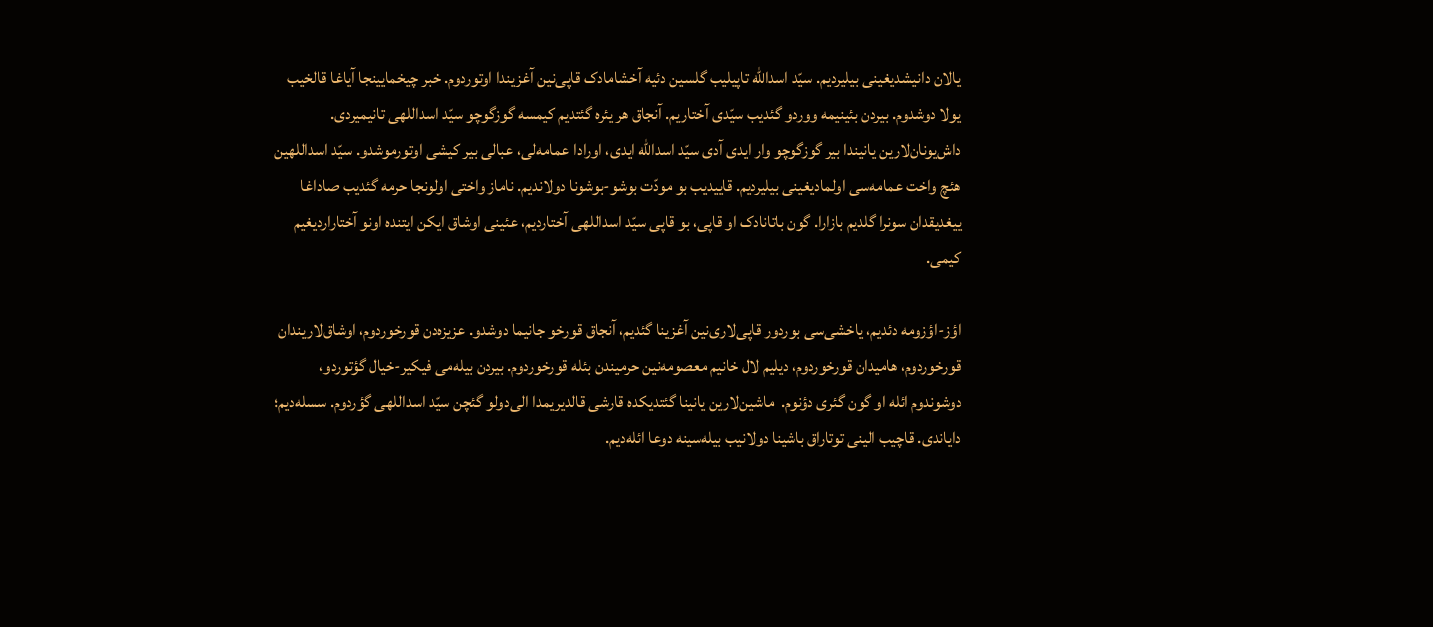یالان دانیشدیغینی بیلیردیم. سیّد اسدالله تاپیلیب گلسین دئیه آخشامادک قاپی‌نین آغزیندا اوتوردوم. خبر چیخمایینجا آیاغا قالخیب یولا دوشدوم. بیردن بئینیمه ووردو گئدیب سیّدی آختاریم. آنجاق هر یئره گئتدیم کیمسه گوزگوچو سیّد اسداللهی تانیمیردی. داش‌یونان‌لارین یانیندا بیر گوزگوچو وار ایدی آدی سیّد اسدالله ایدی، اورادا عمامه‌لی، عبالی بیر کیشی اوتورموشدو. سیّد اسداللهین هئچ واخت عمامه‌سی اولمادیغینی بیلیردیم. قاییدیب بو مودّت بوشو-بوشونا دولاندیم. ناماز واختی اولونجا حرمه گئدیب صاداغا ییغدیقدان سونرا گلدیم بازارا. گون باتانادک او قاپی، بو قاپی سیّد اسداللهی آختاردیم، عئینی اوشاق ایکن ایتنده اونو آختاراردیغیم کیمی.

اؤز-اؤزومه دئدیم، یاخشی‌سی بوردور قاپی‌لاری‌نین آغزینا گئدیم، آنجاق قورخو جانیما دوشدو. عزیزه‌دن قورخوردوم، اوشاق‌لاریندان قورخوردوم، هامیدان قورخوردوم، دیلیم لال خانیم‌ معصومه‌نین حرمیندن بئله قورخوردوم. بیردن بیله‌می فیکیر-خیال گؤتوردو، دوشوندوم ائله او گون گئری دؤنوم.  ماشین‌لارین یانینا گئتدیکده قارشی قالدیریمدا الی‌دولو گئچن سیّد اسداللهی گؤردوم. سسله‌دیم؛ دایاندی. قاچیب الینی توتاراق باشینا دولانیب بیله‌سینه دوعا ائله‌دیم.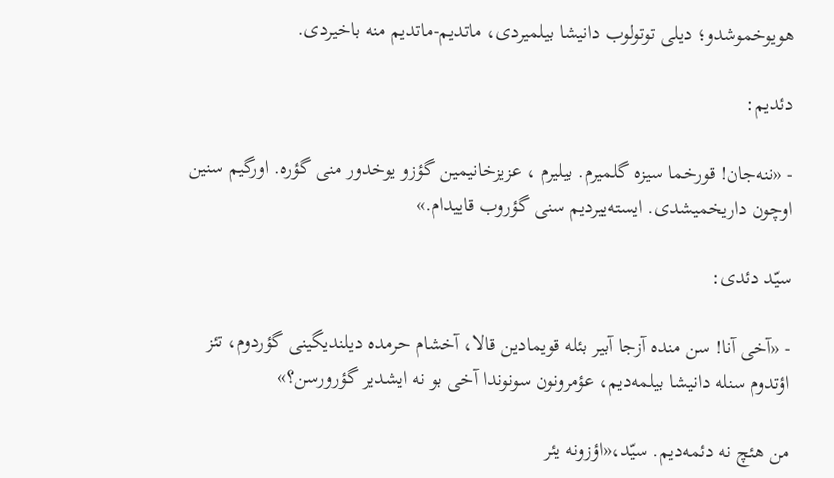هویوخموشدو؛ دیلی توتولوب دانیشا بیلمیردی، ماتدیم-ماتدیم منه باخیردی.

دئدیم:

- «ننه‌جان! قورخما سیزه گلمیرم. بیلیرم ، عزیزخانیمین گؤزو یوخدور منی گؤره. اورگیم سنین اوچون داریخمیشدی. ایسته‌ییردیم سنی گؤروب قاییدام.»

سیّد دئدی:

- «آخی آنا! سن منده آزجا آبیر بئله قویمادین قالا، آخشام حرمده دیلندیگینی گؤردوم، تئز اؤتدوم سنله دانیشا بیلمه‌دیم، عؤمرونون سونوندا آخی بو نه ایشدیر گؤرورسن؟»

من هئچ نه دئمه‌دیم. سیّد،«اؤزونه یئر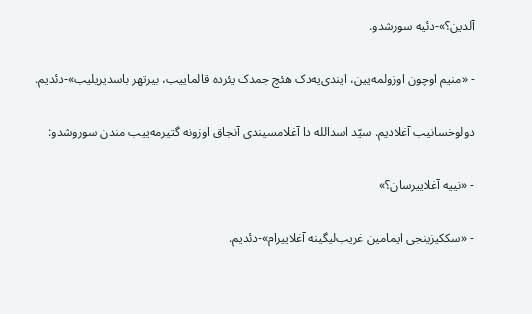آلدین؟»-دئیه سورشدو.

- «منیم اوچون اوزولمه‌یین، ایندی‌یه‌دک هئچ جمدک یئرده قالماییب، بیرتهر باسدیریلیب»-دئدیم.

دولوخسانیب آغلادیم. سیّد اسدالله دا آغلامسیندی آنجاق اوزونه گتیرمه‌ییب مندن سوروشدو:

- «نییه آغلاییرسان؟»

- «سککیزینجی ایمامین غریب‌لیگینه آغلاییرام»-دئدیم.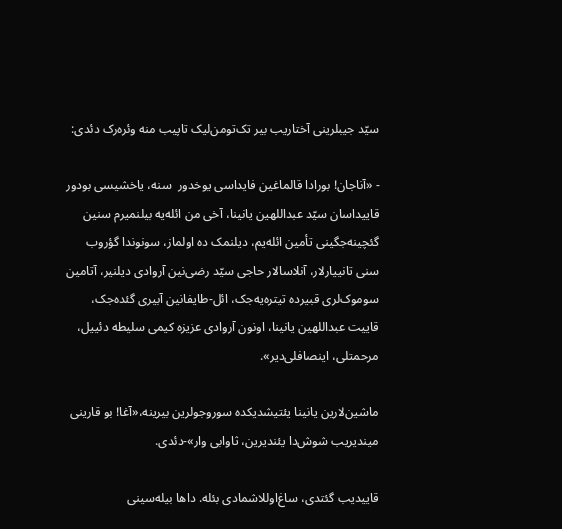سیّد جیبلرینی آختاریب بیر تک‌تومن‌لیک تاپیب منه وئره‌رک دئدی:

- «آناجان! بورادا قالماغین فایداسی یوخدور  سنه، یاخشیسی بودور قاییداسان سیّد عبداللهین یانینا، آخی من ائله‌یه بیلنمیرم سنین گئچینه‌جگینی تأمین ائله‌یم، دیلنمک ده اولماز، سونوندا گؤروب سنی تانییارلار، آنلاسالار حاجی سیّد رضی‌نین آروادی دیلنیر، آتامین سوموک‌لری قبیرده تیتره‌یه‌جک، ائل-طایفانین آبیری گئده‌جک، قاییت عبداللهین یانینا، اونون آروادی عزیزه کیمی سلیطه دئییل، مرحمتلی، اینصافلی‌دیر».

ماشین‌لارین یانینا یئتیشدیکده سوروجولرین بیرینه،«آغا! بو قارینی میندیریب شوش‌دا یئندیرین، ثاوابی وار»-دئدی.

قاییدیب گئتدی، ساغ‌اوللاشمادی بئله. داها بیله‌سینی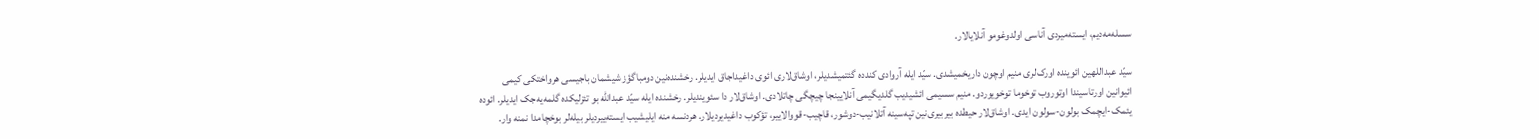سسله‌مه‌دیم، ایسته‌میردی آناسی اولدوغومو آنلایالار.

سیّد عبداللهین ائوینده اورک‌لری منیم اوچون داریخمیشدی. سیّد ایله آروادی کندده گئتمیشدیلر، اوشاق‌لاری ائوی داغیداجاق ایدیلر. رخشنده‌نین دومبا‌‌گؤز شیشمان باجیسی هرواختکی کیمی ائیوانین اورتاسیندا اوتوروب توخوما توخویوردو. منیم سسیمی ائشیدیب گلدیگیمی آنلایینجا چیچگی چاتلادی. اوشاق‌لار دا سئویندیلر. رخشنده ایله سیّد عبدالله بو تئزلیکده گلمه‌یه‌جک ایدیلر. ائوده یئمک-ایچمک بولون-سولون ایدی. اوشاق‌لار حیطده بیربیری‌نین تپه‌سینه آتلانیب-دوشور، قاچیب-قووالاییر، تؤکوب داغیدیردیلار. هردنسه منه ایلیشیب ایسته‌ییردیلر بیله‌لر بوخچامدا نمنه وار.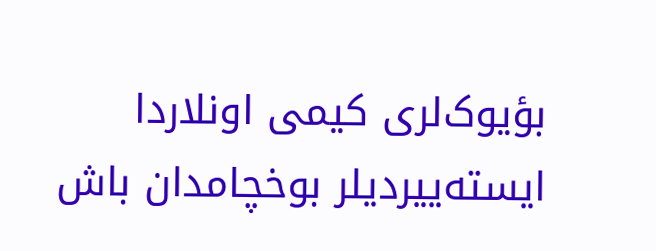بؤیوک‌لری کیمی اونلاردا ایسته‌ییردیلر بوخچامدان باش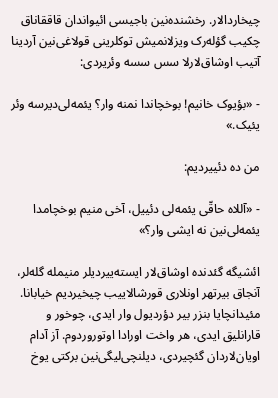چیخاردالار. رخشنده‌نین باجیسی ائیواندان قاققاناق چکیب گؤله‌رک ویزلانمیش توکلرینی قولاغی‌نین آردینا آتیب اوشاق‌لارلا سس سسه وئریردی:

- «بؤیوک خانیم! بوخچاندا نمنه‌ وار؟ یئمه‌لی‌دیرسه وئر یئیک.»

من ده دئییردیم:

- «آللاه حاقّی یئمه‌لی دئییل، آخی منیم بوخچامدا یئمه‌لی‌نین نه ایشی وار؟»

ائشیگه گئدنده اوشاق‌لار ایسته‌ییردیلر منیمله گله‌لر، آنجاق بیرتهر اونلاری قورشالاییب چیخیردیم خیابانا. مئیدانچایا بنزر بیر دؤردیول وار ایدی، چوخور و قارانلیق ایدی، هر واخت اورادا اوتوروردوم. آز آدام اویان‌لاردان گئچیردی، دیلنچی‌لیگی‌نین برکتی یوخ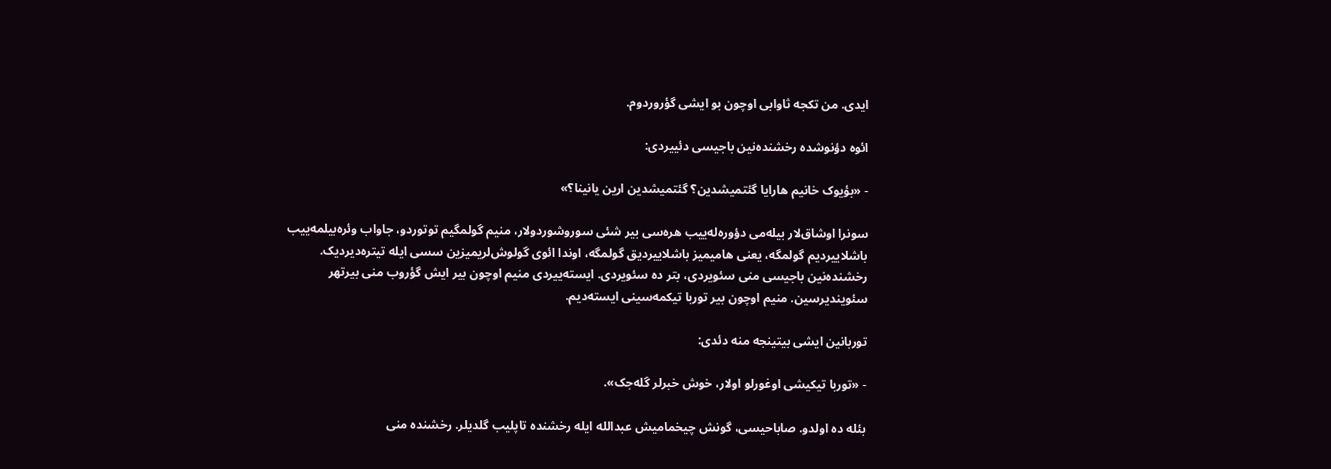ایدی. من تکجه ثاوابی اوچون بو ایشی گؤروردوم.

ائوه دؤنوشده رخشنده‌نین باجیسی دئییردی:

- «بؤیوک خانیم هارایا گئتمیشدین؟ گئتمیشدین ارین یانینا؟»

سونرا اوشاق‌لار بیله‌می دؤوره‌له‌ییب هره‌سی بیر شئی سوروشوردولار، منیم گولمگیم توتوردو، جاواب وئره‌بیلمه‌ییب باشلاییردیم گولمگه، یعنی هامیمیز باشلاییردیق گولمگه، اوندا ائوی گولوش‌لریمیزین سسی ایله تیتره‌دیردیک. رخشنده‌نین باجیسی منی سئویردی، بتر ده سئویردی. ایسته‌ییردی منیم اوچون بیر ایش گؤروب منی بیرتهر سئویندیرسین. منیم اوچون بیر توربا تیکمه‌سینی ایسته‌دیم.

توربانین ایشی بیتینجه منه دئدی:

- «توربا تیکیشی اوغورلو اولار، خوش خبرلر گله‌جک».

بئله‌ ده اولدو. صاباحیسی، گونش چیخمامیش عبدالله ایله رخشنده تاپلیب‌ گلدیلر. رخشنده منی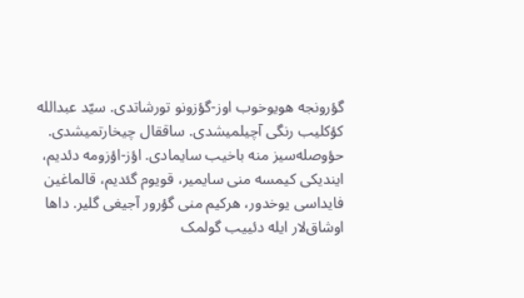گؤرونجه هویوخوب اوز-گؤزونو تورشاتدی. سیّد عبدالله کؤکلیب رنگی آچیلمیشدی. ساققال چیخارتمیشدی. حؤوصله‌سیز منه باخیب سایمادی. اؤز-اؤزومه دئدیم، ایندیکی کیمسه منی سایمیر، قویوم گئدیم، قالماغین فایداسی یوخدور، هرکیم منی گؤرور آجیغی گلیر. داها اوشاق‌لار ایله دئییب گولمک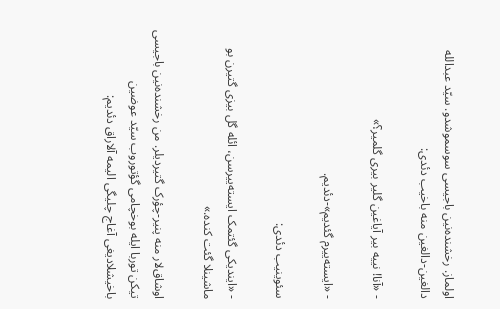اولماز. رخشنده‌نین باجیسی سوسموشدو. سیّد عبدالله دالغین-دالغین منه باخیب دئدی:

- «آنا! نییه بیر آیاغین گلیر بیری گلمیر؟»

- «ایسته‌ییرم گئدیم»-دئدیم.

سئوینیب دئدی:

- «ایندیکی گئتمک ایسته‌ییرسن، ائله گل بیزی گتیرن بو ماشینلا گئت کنده.»

اوشاق‌لار منه پنیر-چؤرک گتیردیلر. من رخشنده‌نین باجیسی تیکن توربا ایله بوخچامی گؤتوروب سیّد عوضین باخیشلادیغی آغاج چلیگی الیمه آلاراق دئدیم: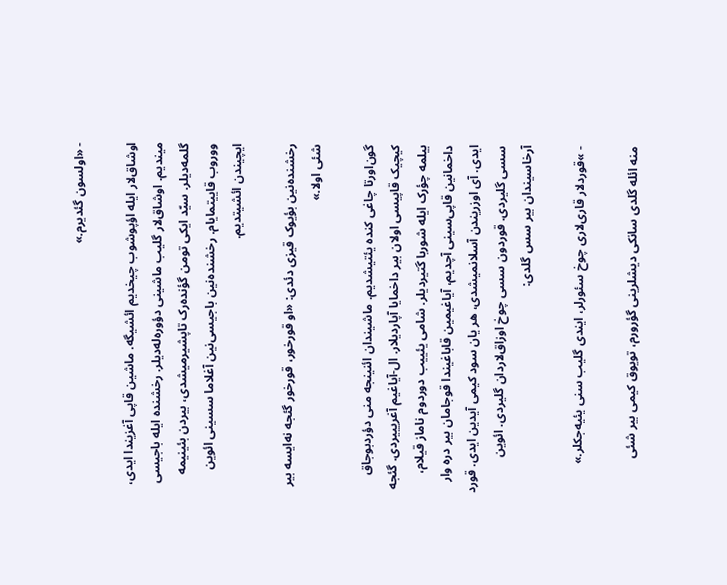- «اولسون گئدیرم.»

اوشاق‌لار ایله اؤپوشوب چیخدیم ائشیگه. ماشین قاپی آغزیندا ایدی، میندیم. اوشاق‌لار گلیب ماشینی دؤوره‌له‌دیلر. رخشنده ایله باجیسی گلمه‌دیلر. سیّد ایکی تومن گؤنده‌رک تاپشیرمیشدی، بیردن بئینیمه ووروب قاییتمایام. رخشنده‌نین باجیسی‌نین آغلاما سسینی ائوین ایچیندن ائشیتدیم.

رخشنده‌نین بؤیوک قیزی دئدی: «او قورخور، قورخور گئجه نه‌ایسه بیر شئی اولا.»

گون‌اورتا چاغی کنده یئتیشدیم. ماشیندان ائنینجه منی دؤردبوجاق کیچیک قاپیسی اولان بیر داخمایا آپاردیلار. ال-آیاغیم آغریییردی. گئجه بیلمه چؤرک ایله شوربا گتیردیلر. شامی یئییب دوردوم ناماز قیلام، داخمانین قاپی‌سینی آچدیم، آیاغیمین قاباغیندا قوجامان بیر دره وار ایدی. آی اوزریندن آسلانمیشدی، هر یان سود کیمی آیدین ایدی. قورد سسی گلیردی. قوردون سسی چوخ اوزاق‌لاردان گلیردی. ائوین آرخاسیندان بیر سس گلدی:

- »قوردلار قاری‌لاری چوخ سئورلر، ایندی گلیب سنی یئیه‌جکلر.»

منه ائله گلدی سانکی دیشلرینی گؤرورم، تویوق کیمی بیر شئی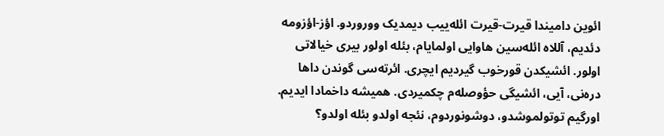ائوین دامیندا قیرت-قیرت ائله‌ییب دیمدیک ووروردو. اؤز-اؤزومه دئدیم، آللاه ائله‌سین هاوایی اولمایام، بئله اولور بیری خیالاتی اولور. ائشیکدن قورخوب گیردیم ایچری. ائرته‌سی گوندن داها دره‌نی‌، آیی، ائشیگی حؤوصله‌م چکمیردی. همیشه داخمادا ایدیم. اورگیم توتولموشدو، دوشونوردوم، نئجه اولدو بئله اولدو؟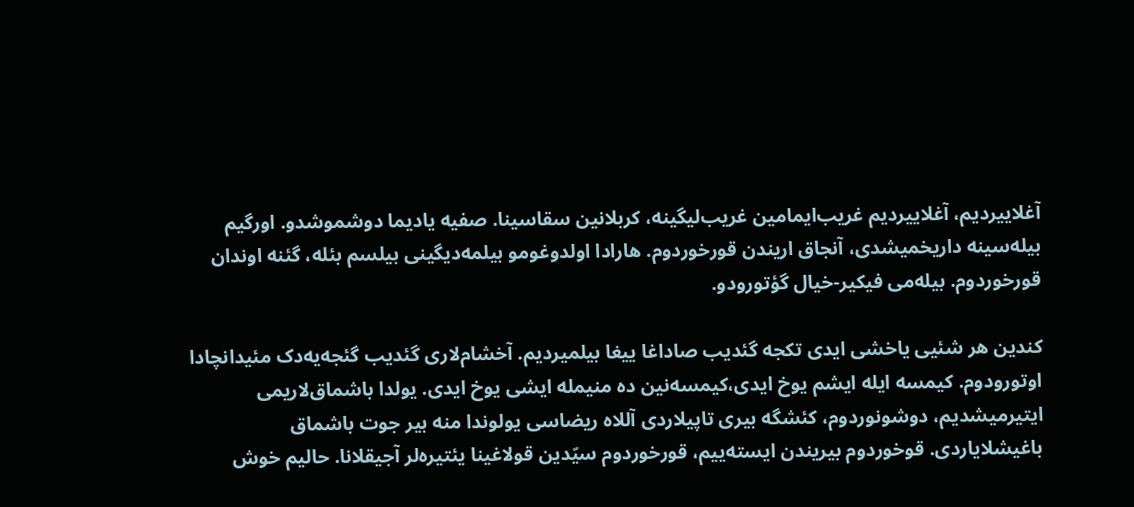آغلاییردیم، آغلاییردیم غریب‌ایمامین غریب‌لیگینه، کربلانین سقاسینا. صفیه یادیما دوشموشدو. اورگیم بیله‌سینه داریخمیشدی، آنجاق اریندن قورخوردوم. هارادا اولدوغومو بیلمه‌دیگینی بیلسم بئله، گئنه اوندان قورخوردوم. بیله‌می فیکیر-خیال گؤتورودو.

کندین هر شئیی یاخشی ایدی تکجه گئدیب صاداغا ییغا بیلمیردیم. آخشام‌لاری گئدیب گئجه‌یه‌دک مئیدانچادا اوتورودوم. کیمسه ایله ایشم یوخ ایدی،کیمسه‌نین ده منیمله ایشی یوخ ایدی. یولدا باشماق‌لاریمی ایتیرمیشدیم، دوشونوردوم، کئشگه بیری تاپیلاردی آللاه ریضاسی یولوندا منه بیر جوت باشماق باغیشلایاردی. قوخوردوم بیریندن ایسته‌ییم، قورخوردوم سیّدین قولاغینا یئتیره‌لر آجیقلانا. حالیم خوش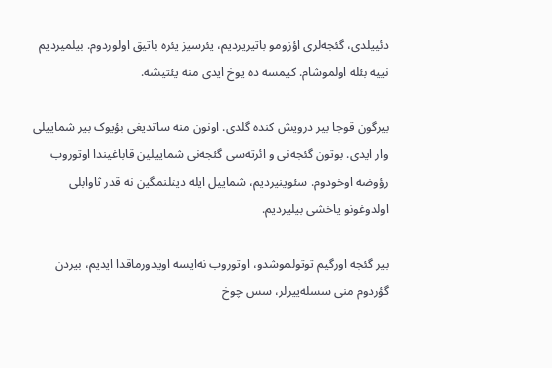دئییلدی، گئجه‌لری اؤزومو باتیریردیم، یئرسیز یئره باتیق اولوردوم. بیلمیردیم نییه بئله اولموشام. کیمسه ده یوخ ایدی منه یئتیشه.

بیرگون قوجا بیر درویش کنده گلدی. اونون منه ساتدیغی بؤیوک بیر شماییلی وار ایدی. بوتون گئجه‌نی و ائرته‌سی گئجه‌نی شماییلین قاباغیندا اوتوروب رؤوضه‌ اوخودوم. سئوینیردیم، شماییل ایله دینلنمگین نه قدر ثاوابلی اولدوغونو یاخشی بیلیردیم.

بیر گئجه اورگیم توتولموشدو، اوتوروب نه‌ایسه اویدورماقدا ایدیم، بیردن گؤردوم منی سسله‌ییرلر، سس چوخ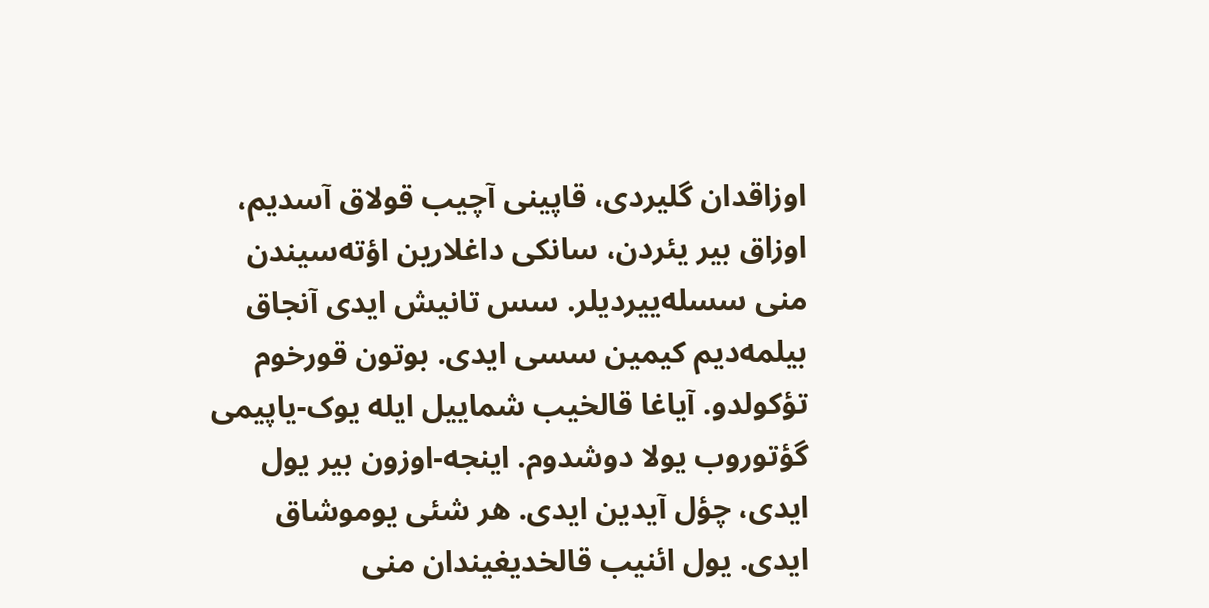اوزاقدان گلیردی، قاپینی آچیب قولاق آسدیم، اوزاق بیر یئردن، سانکی داغلارین اؤته‌سیندن منی سسله‌ییردیلر. سس تانیش ایدی آنجاق بیلمه‌دیم کیمین سسی ایدی. بوتون قورخوم تؤکولدو. آیاغا قالخیب شماییل ایله یوک-یاپیمی گؤتوروب یولا دوشدوم. اینجه-اوزون بیر یول  ایدی، چؤل آیدین ایدی. هر شئی یوموشاق ایدی. یول ائنیب قالخدیغیندان منی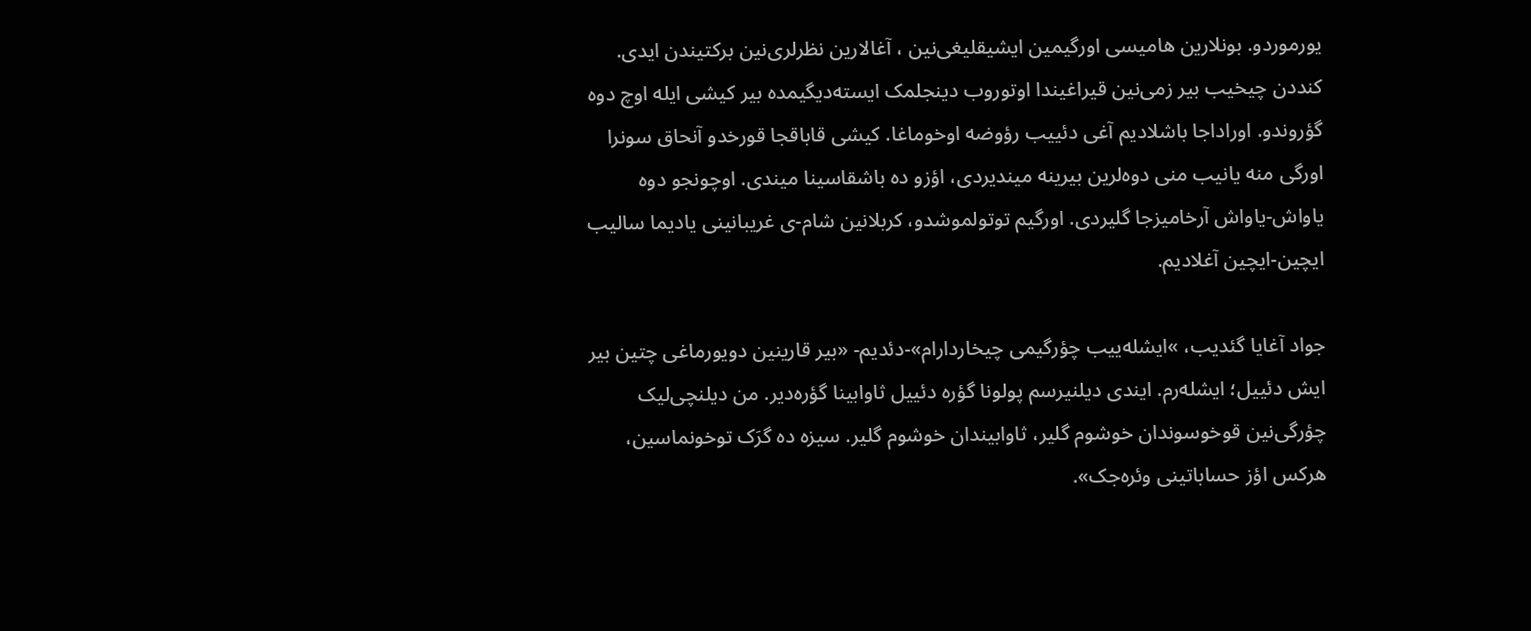یورموردو. بونلارین هامیسی اورگیمین ایشیقلیغی‌‌نین ، آغالارین نظرلری‌نین برکتیندن ایدی. کنددن چیخیب بیر زمی‌نین قیراغیندا اوتوروب دینجلمک ایسته‌دیگیمده بیر کیشی ایله اوچ دوه گؤروندو. اوراداجا باشلادیم آغی دئییب رؤوضه‌ اوخوماغا. کیشی قاباقجا قورخدو آنحاق سونرا اورگی منه یانیب منی دوه‌لرین بیرینه میندیردی، اؤزو ده باشقاسینا میندی. اوچونجو دوه یاواش-یاواش آرخامیزجا گلیردی. اورگیم توتولموشدو، کربلانین شام-ی غریبانینی یادیما سالیب ایچین-ایچین آغلادیم.

جواد ‌آغایا گئدیب، ‌»ایشله‌ییب چؤرگیمی چیخاردارام»-دئدیم- «بیر قارینین دویورماغی چتین بیر ایش دئییل؛ ایشله‌رم. ایندی دیلنیرسم پولونا گؤره دئییل ثاوابینا گؤره‌دیر. من دیلنچی‌لیک چؤرگی‌نین قوخوسوندان خوشوم گلیر، ثاوابیندان خوشوم گلیر. سیزه ده گرَک توخونماسین، هرکس اؤز حساباتینی وئره‌جک».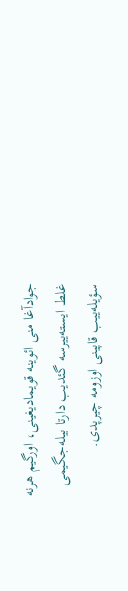جوادآغا منی ائوینه قویمادیغینی، اورگیم هرنه غلط ایسته‌ییرسه گئدیب دارتا بیله‌جگیمی سؤیله‌ییب قاپینی اوزومه چیرپدی.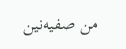من صفیه‌نین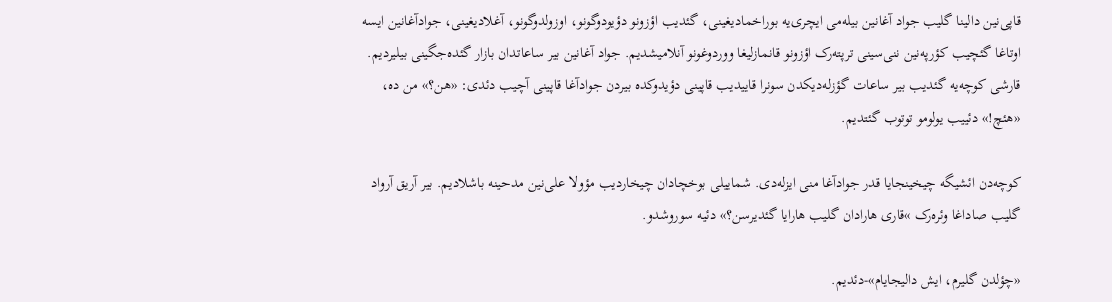قاپی‌نین دالینا گلیب جواد ‌آغانین بیله‌می ایچری‌یه بوراخمادیغینی، گئدیب اؤزونو دؤیودوگونو، اوزولدوگونو، آغلادیغینی، جوادآغانین ایسه اوتاغا گئچیب کؤرپه‌نین ننی‌سینی ترپته‌رک اؤزونو قانمازلیغا ووردوغونو آنلامیشدیم. جواد ‌آغانین بیر ساعاتدان بازار گئده‌جگینی بیلیردیم. قارشی کوچه‌یه گئدیب بیر ساعات گؤزله‌دیکدن سونرا قاییدیب قاپینی دؤیدوکده بیردن جوادآغا قاپینی آچیب دئدی: «هن؟» من ده، «هئچ!» دئییب یولومو توتوب گئتدیم.

کوچه‌دن ائشیگه چیخینجایا قدر جوادآغا منی ایزله‌دی. شماییلی بوخچادان چیخاردیب مؤولا علی‌نین مدحینه باشلادیم. بیر آریق آرواد گلیب صاداغا وئره‌رک‌ »قاری هارادان گلیب هارایا گئدیرسن؟» دئیه سوروشدو.

«چؤلدن گلیرم، ایش دالیجایام»-دئدیم.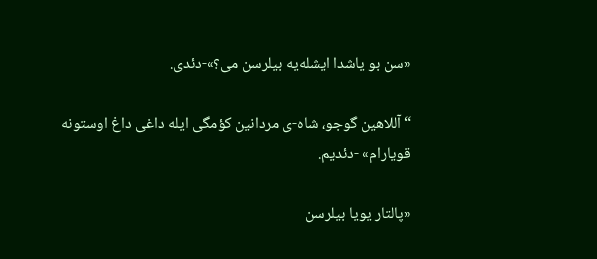«سن بو یاشدا ایشله‌یه‌ بیلرسن می؟»-دئدی.

“آللاهین گوجو، شاه-ی مردانین کؤمگی ایله داغی داغ اوستونه قویارام» -دئدیم.

«پالتار یویا بیلرسن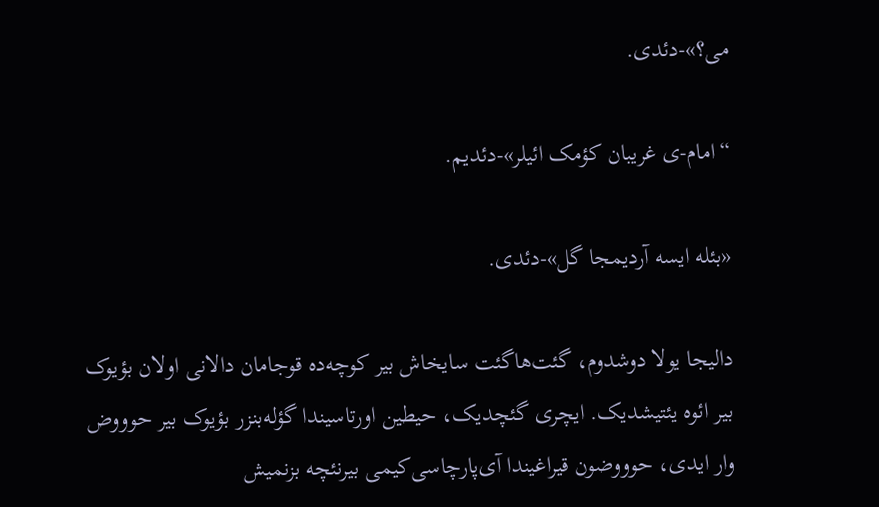می؟»-دئدی.

“امام-ی غریبان کؤمک ائیلر»-دئدیم.

«بئله ایسه آردیمجا گل»-دئدی.

دالیجا یولا دوشدوم، گئت‌‌هاگئت سایخاش بیر کوچه‌ده قوجامان دالانی اولان بؤیوک بیر ائوه یئتیشدیک. ایچری گئچدیک، حیطین اورتاسیندا گؤله‌بنزر بؤیوک بیر حوووض وار ایدی، حوووضون قیراغیندا آی‌پارچاسی‌کیمی بیرنئچه بزنمیش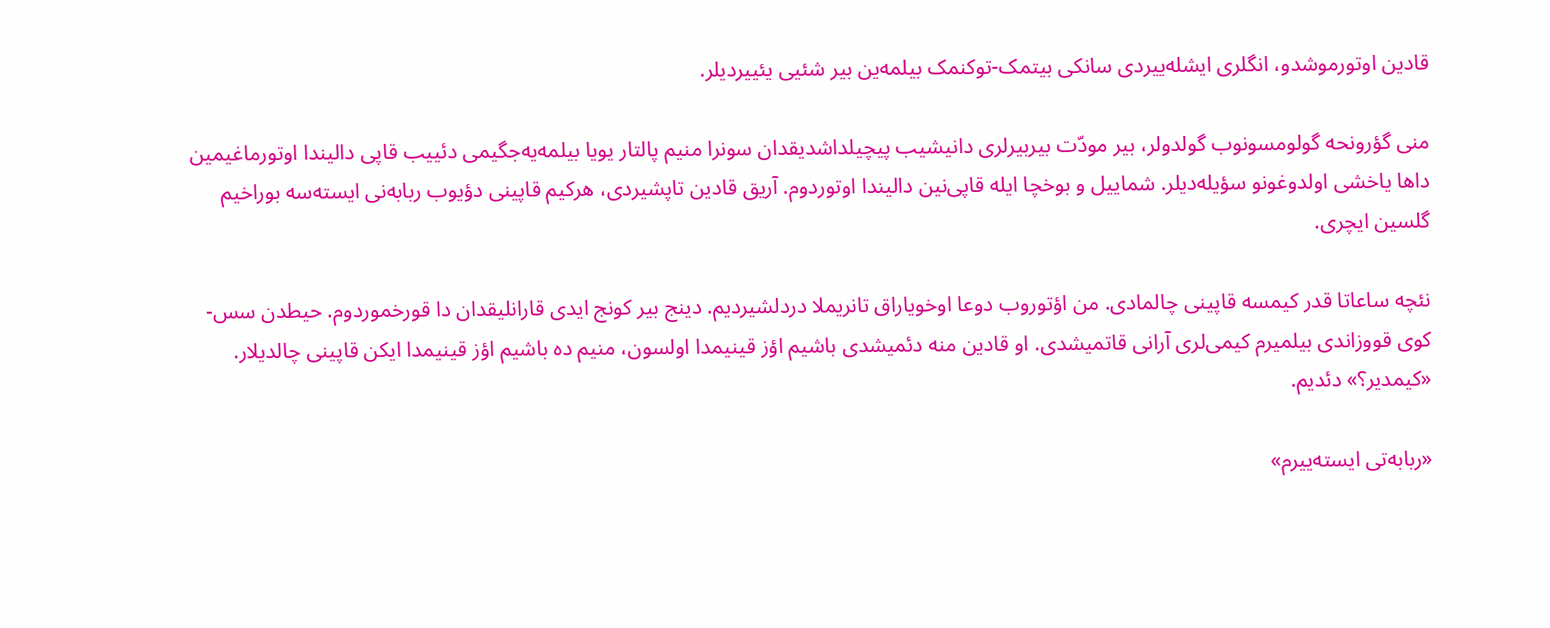قادین اوتورموشدو، انگلری ایشله‌ییردی سانکی بیتمک-توکنمک بیلمه‌ین بیر شئیی یئییردیلر.

منی گؤرونحه گولومسونوب گولدولر، بیر مودّت بیربیرلری دانیشیب پیچیلداشدیقدان سونرا منیم پالتار یویا بیلمه‌یه‌جگیمی دئییب قاپی دالیندا اوتورماغیمین داها یاخشی اولدوغونو سؤیله‌دیلر. شماییل و بوخچا ایله قاپی‌نین دالیندا اوتوردوم. آریق قادین تاپشیردی، هرکیم قاپینی دؤیوب ربابه‌نی ایسته‌سه بوراخیم گلسین ایچری‌.

نئچه ساعاتا قدر کیمسه قاپینی چالمادی. من اؤتوروب دوعا اوخویاراق تانریملا دردلشیردیم. دینج بیر کونج ایدی قارانلیقدان دا قورخموردوم. حیطدن سس-کوی قووزاندی بیلمیرم کیمی‌لری آرانی قاتمیشدی. او قادین منه دئمیشدی باشیم اؤز قینیمدا اولسون، منیم ده باشیم اؤز قینیمدا ایکن قاپینی چالدیلار. «کیمدیر؟» دئدیم.

«ربابه‌‌تی ایسته‌ییرم»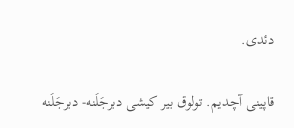دئدی.

قاپینی آچدیم. تولوق بیر کیشی دبرجَلَنه- دبرجَلَنه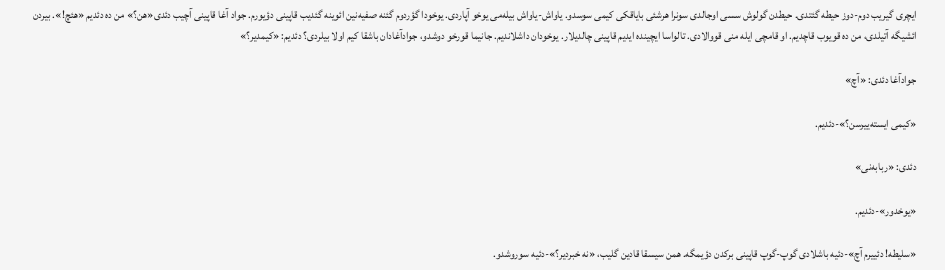ایچری گیریب دوم-دوز حیطه گئتدی. حیطدن گولوش سسی اوجالدی سونرا هرشئی بایاقکی کیمی سوسدو. یاواش-یاواش بیله‌می یوخو آپاردی. یوخودا گؤردوم گئنه صفیه‌نین ائوینه گئدیب قاپینی دؤیورم. جواد آغا قاپینی آچیب دئدی«هن؟» من ده دئدیم «هئچ!». بیردن ائشیگه آتیلدی، من ده قویوب قاچدیم. او قامچی ایله منی قووالادی. تالواسا ایچینده ایدیم قاپینی چالدیلار. یوخودان داشلاندیم. جانیما قورخو دوشدو، جوادآغادان باشقا کیم اولا بیلردی؟ دئدیم: «کیمدیر؟»

جوادآغا دئدی: «آچ»

«کیمی ایسته‌ییرسن؟»-دئدیم.

دئدی: «ربابه‌نی»

«یوخدور»-دئدیم.

«سلیطه! دئییرم آچ»-دئیه باشلادی گوپ-گوپ قاپینی برکدن دؤیمگه. همن سیسقا قادین گلیب، «نه خبردیر؟»-دئیه سوروشدو.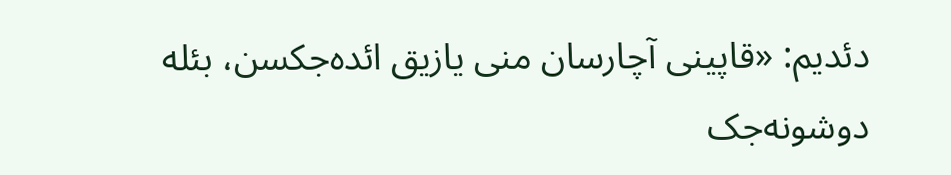دئدیم: «قاپینی آچارسان منی یازیق ائده‌جکسن، بئله دوشونه‌جک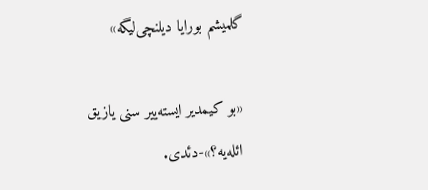گلمیشم بورایا دیلنچی‌لیگه»

«بو کیمدیر ایسته‌ییر سنی یازیق ائله‌یه؟»-دئدی.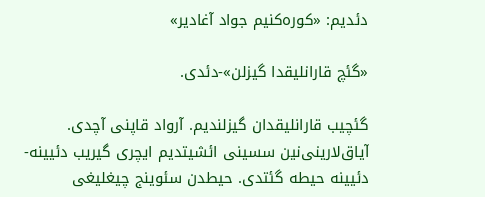دئدیم: «کوره‌کنیم جواد آغادیر»

«گئچ قارانلیقدا گیزلن»-دئدی.

گئچیب قارانلیقدان گیزلندیم. آرواد قاپنی آچدی. آیاق‌لارینی‌نین سسینی ائشیتدیم ایچری گیریب دئیینه-دئیینه حیطه گئتدی. حیطدن سئوینج چیغلیغی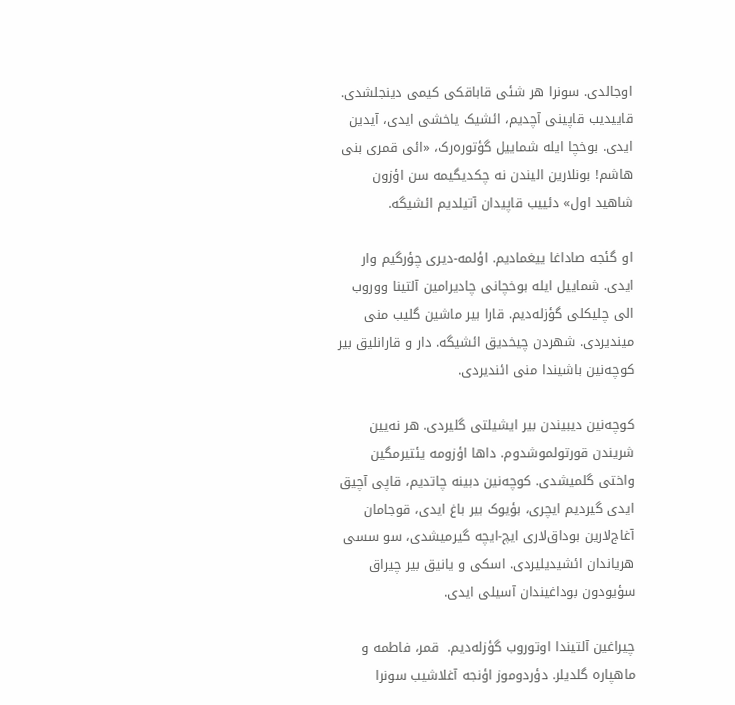اوجالدی. سونرا هر شئی قاباقکی کیمی دینجلشدی. قاییدیب قاپینی آچدیم، ائشیک یاخشی ایدی، آیدین ایدی. بوخچا ایله شماییل گؤتوره‌رک، «ائی قمری بنی هاشم! بونلارین الیندن نه چکدیگیمه سن اؤزون شاهید اول» دئییب قاپیدان آتیلدیم ائشیگه.

او گئجه صاداغا ییغمادیم. اؤلمه-دیری چؤرگیم وار ایدی. شماییل ایله بوخچانی چادیرامین آلتینا ووروب الی چلیکلی گؤزله‌دیم. قارا بیر ماشین گلیب منی میندیردی. شهردن چیخدیق ائشیگه. دار و قارانلیق بیر کوچه‌نین باشیندا منی ائندیردی.

کوچه‌نین دیبیندن بیر ایشیلتی گلیردی. هر نه‌یین شریندن قورتولموشدوم. داها اؤزومه یئتیرمگین واختی گلمیشدی. کوچه‌نین دبینه چاتدیم، قاپی آچیق ایدی گیردیم ایچری، بؤیوک بیر باغ ایدی، قوجامان آغاج‌لارین بوداق‌لاری ایچ-ایچه گیرمیشدی، سو سسی هریاندان ائشیدیلیردی. اسکی و یانیق بیر چیراق سؤیودون بوداغیندان آسیلی ایدی.

چیراغین آلتیندا اوتوروب گؤزله‌دیم.  قمر، فاطمه و ماهپاره گلدیلر. دؤردوموز اؤنجه آغلاشیب سونرا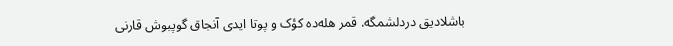باشلادیق دردلشمگه. قمر هله‌ده کؤک و پوتا ایدی آنجاق گوپبوش قارنی‌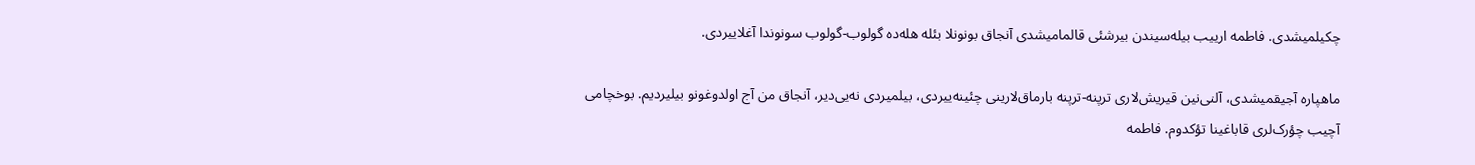چکیلمیشدی. فاطمه ارییب بیله‌سیندن بیرشئی قالمامیشدی آنجاق بونونلا بئله هله‌ده گولوب-گولوب سونوندا آغلاییردی.

ماهپاره آجیقمیشدی، آلنی‌نین قیریش‌لاری ترپنه-ترپنه بارماق‌لارینی چئینه‌ییردی، بیلمیردی نه‌یی‌دیر، آنجاق من آج اولدوغونو بیلیردیم. بوخچامی آچیب چؤرک‌لری قاباغینا تؤکدوم. فاطمه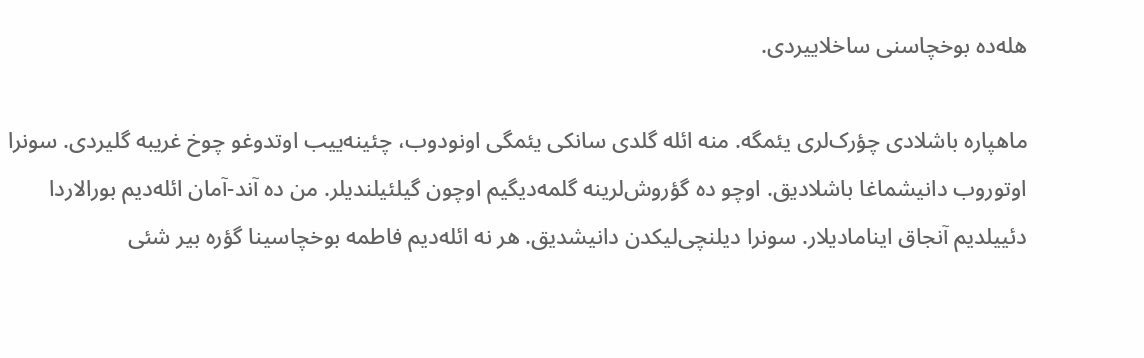هله‌ده بوخچاسنی ساخلاییردی.

ماهپاره باشلادی چؤرک‌لری یئمگه. منه ائله گلدی سانکی یئمگی اونودوب، چئینه‌ییب اوتدوغو چوخ غریبه گلیردی. سونرا اوتوروب دانیشماغا باشلادیق. اوچو ده گؤروش‌لرینه گلمه‌دیگیم اوچون گیلئیلندیلر. من ده آند-آمان ائله‌دیم بورالاردا دئییلدیم ‌آنجاق اینامادیلار. سونرا دیلنچی‌لیکدن دانیشدیق. هر نه ائله‌دیم فاطمه بوخچاسینا گؤره بیر شئی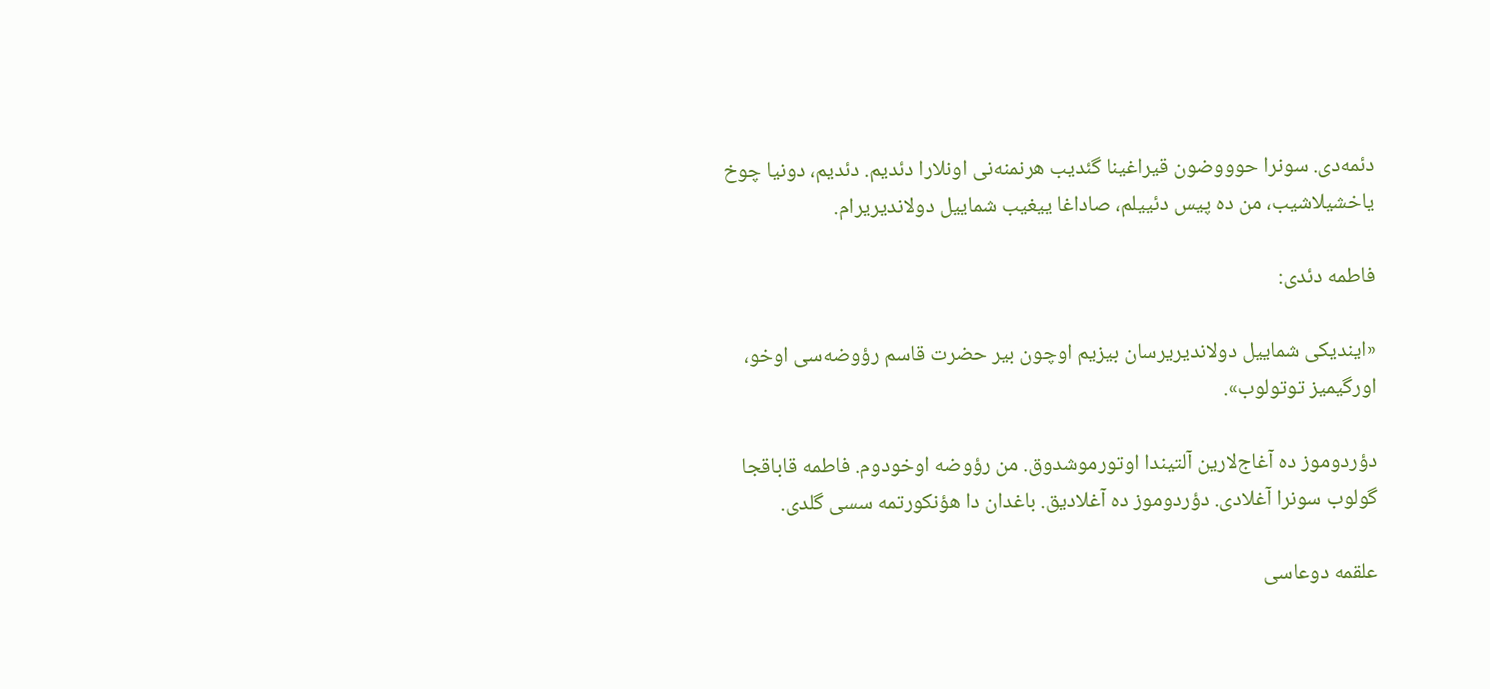دئمه‌دی. سونرا حوووضون قیراغینا گئدیب هرنمنه‌نی اونلارا دئدیم. دئدیم، دونیا چوخ یاخشیلاشیب، من ده پیس دئییلم، صاداغا ییغیب شماییل دولاندیریرام.

فاطمه دئدی:

«ایندیکی شماییل دولاندیریرسان بیزیم اوچون بیر حضرت قاسم رؤوضه‌‌سی اوخو، اورگیمیز توتولوب».

دؤردوموز ده آغاج‌لارین آلتیندا اوتورموشدوق. من رؤوضه‌ اوخودوم. فاطمه قاباقجا گولوب سونرا آغلادی. دؤردوموز ده آغلادیق. باغدان دا هؤنکورتمه سسی گلدی.

علقمه دوعاسی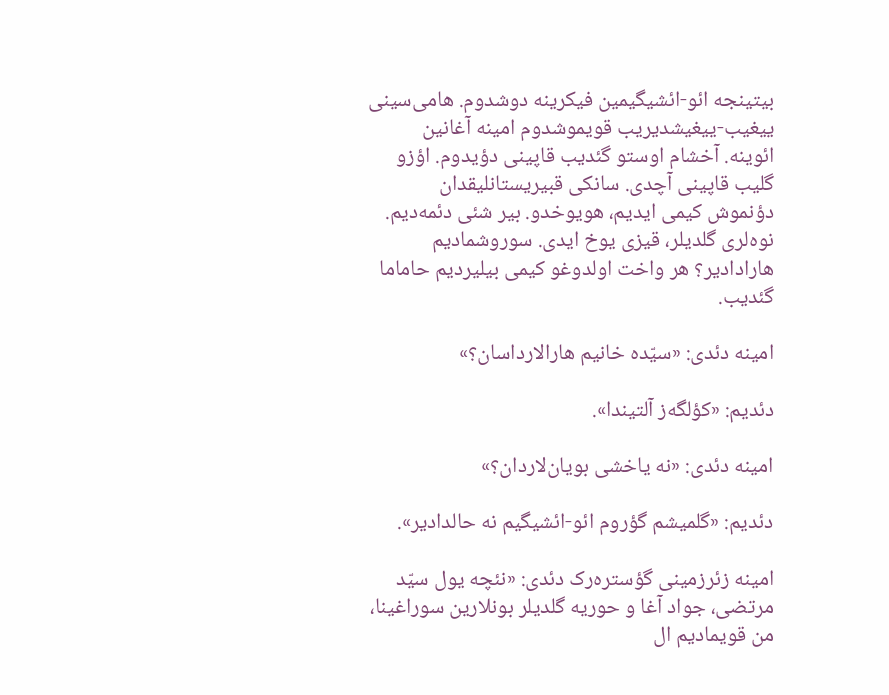بیتینجه ائو-ائشیگیمین فیکرینه دوشدوم. هامی‌سینی ییغیب-ییغیشدیریب قویموشدوم امینه آغانین ائوینه. آخشام اوستو گئدیب قاپینی دؤیدوم. اؤزو گلیب قاپینی آچدی. سانکی قبیریستانلیقدان دؤنموش کیمی‌ ایدیم، هویوخدو. بیر شئی دئمه‌دیم. نوه‌لری گلدیلر، قیزی یوخ ایدی. سوروشمادیم هارادادیر؟ هر واخت اولدوغو کیمی بیلیردیم حاماما گئدیب.

امینه دئدی: «سیّده خانیم هارالارداسان؟»

دئدیم: «کؤلگه‌ز آلتیندا».

امینه دئدی: «نه یاخشی بویان‌لاردان؟»

دئدیم: «گلمیشم گؤروم ائو-ائشیگیم نه حالدادیر».

امینه زئرزمینی گؤستره‌رک دئدی: «نئچه یول سیّد مرتضی، جواد آغا و حوریه گلدیلر بونلارین سوراغینا، من قویمادیم ال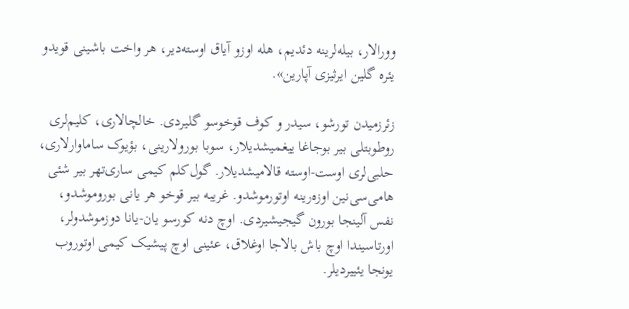وورالار، بیله‌لرینه دئدیم، هله اوزو آیاق اوسته‌دیر، هر واخت باشینی قویدو یئره گلین ایرثیزی آپارین».

زئرزمیدن تورشو، سیدر و کوف قوخوسو گلیردی. خالچالاری، کلیم‌لری روطوبتلی بیر بوجاغا ییغمیشدیلار، سوبا بورولارینی، بؤیوک ساماوارلاری، حلبی‌لری اوست-اوسته قالامیشدیلار. گول‌کلم کیمی ساری‌تهر بیر شئی هامی‌سی‌نین اوزه‌رینه اوتورموشدو. غریبه بیر قوخو هر یانی بوروموشدو، نفس آلینجا بورون گیجیشیردی. اوچ دنه کورسو یان-یانا دوزموشدولر، اورتاسیندا اوچ باش بالاجا اوغلاق، عئینی اوچ پیشیک کیمی اوتوروب یونجا یئییردیلر.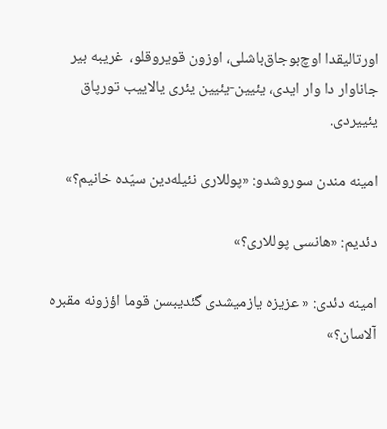اورتالیقدا اوچ‌بوجاق‌باشلی، اوزون قویروقلو،  غریبه بیر جاناوار دا وار ایدی، یئیین-یئیین یئری یالاییب تورپاق یئییردی.

امینه مندن سوروشدو: «پوللاری نئیله‌دین سیّده خانیم؟»

دئدیم: «هانسی پوللاری؟»

امینه دئدی: « عزیزه یازمیشدی گئدیبسن قوما اؤزونه مقبره آلاسان؟»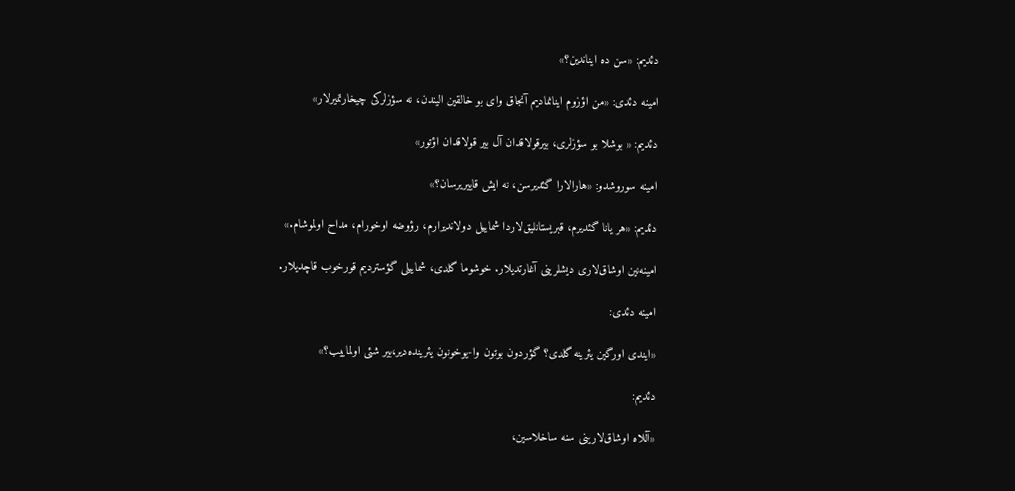دئدیم: «سن ده ایناندین؟»

امینه دئدی: «من اؤزوم اینانمادیم آنجاق وای بو خالقین الیندن، نه سؤزلرکی چیخارتمیرلار»

دئدیم: « بوشلا بو سؤزلری، بیرقولاقدان آل بیر قولاقدان اؤتور»

امینه سوروشدو: «هارالارا گئدیرسن، نه ایش قاییریرسان؟»

دئدیم: «هر یانا گئدیرم، قبریستانلیق‌لاردا شماییل دولاندیرارم، رؤوضه‌ اوخورام، مداح اولموشام.»

امینه‌نین اوشاق‌لاری‌ دیشلرینی آغارتدیلار. خوشوما گلدی، شماییلی گؤستردیم قورخوب قاچدیلار.

امینه دئدی:

«ایندی اورگین یئرینه گلدی؟ گؤردون ‌بوتون وا-یوخونون یئرینده‌دیر،بیر شئی اولماییب؟»

دئدیم:

«آللاه اوشاق‌لارینی سنه ساخلاسین،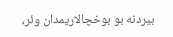بیردنه بو بوخچالاریمدان وئر،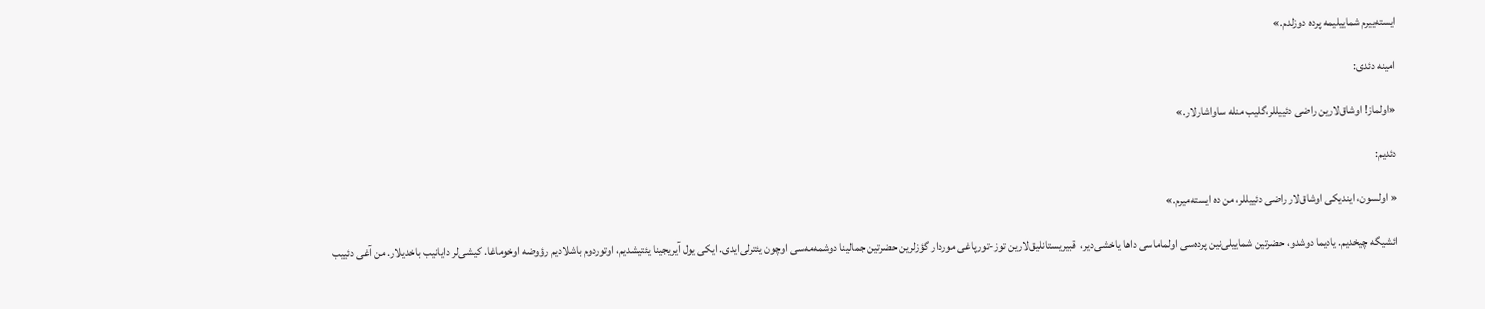ایسته‌ییرم شماییلیمه پرده دوزلدم.»

امینه دئدی:

«اولماز! اوشاق‌لارین راضی دئییللر،گلیب منله ساواشارلار.»

دئدیم:

« اولسون، ایندیکی اوشاق‌لار راضی دئییللر، من ده ایسته‌میرم.»

ائشیگه چیخدیم. یادیما دوشدو، حضرتین شماییلی‌نین پرده‌سی اولماماسی داها یاخشی‌دیر،  قبیریستانلیق‌لارین توز-تورپاغی موردار گؤزلرین حضرتین جمالینا دوشمه‌مه‌سی اوچون یئترلی‌‌ایدی. ایکی یول آیریجینا یئتیشدیم، اوتوردوم باشلادیم رؤوضه‌ اوخوماغا. کیشی‌لر دایانیب باخدیلار. من آغی دئییب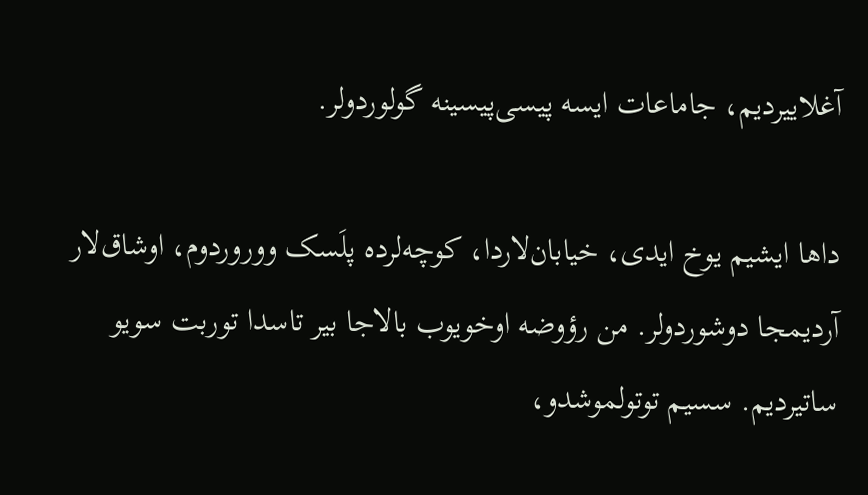آغلاییردیم، جاماعات ایسه پیسی‌پیسینه گولوردولر.

داها ایشیم یوخ ایدی، خیابان‌لاردا، کوچه‌لرده پلَسک ووروردوم، اوشاق‌لار آردیمجا دوشوردولر. من رؤوضه‌ اوخویوب بالاجا بیر تاسدا توربت سویو ساتیردیم. سسیم توتولموشدو،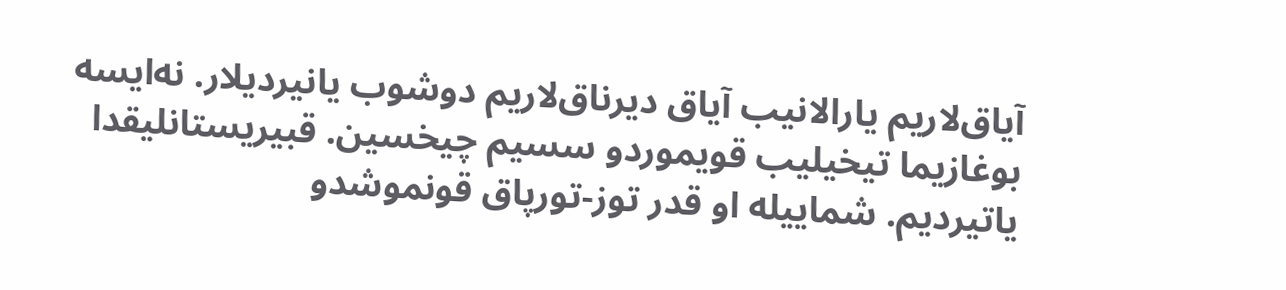آیاق‌لاریم یارالانیب آیاق دیرناق‌لاریم دوشوب یانیردیلار. نه‌ایسه بوغازیما تیخیلیب قویموردو سسیم چیخسین. قبیریستانلیقدا یاتیردیم. شماییله او قدر توز-تورپاق قونموشدو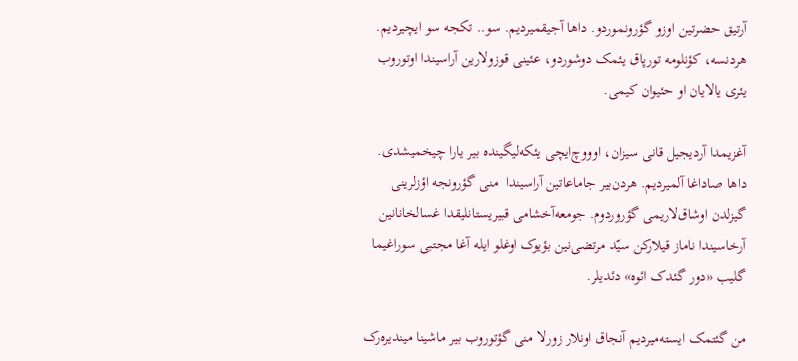آرتیق حضرتین اوزو گؤرونموردو. داها آجیقمیردیم. سو.. تکجه سو ایچیردیم. هردنسه، کؤنلومه تورپاق یئمک دوشوردو، عئینی قوزولارین آراسیندا اوتوروب یئری یالایان او حئیوان کیمی.

آغزیمدا آردیجیل قانی سیزان، اوووچ‌ایچی یئکه‌لیگینده بیر یارا چیخمیشدی. داها صاداغا آلمیردیم. هردن‌بیر جاماعاتین آراسیندا  منی گؤرونجه اؤزلرینی گیزلدن اوشاق‌لاریمی گؤروردوم. جومعه‌آخشامی قبیریستانلیقدا غسالخانانین آرخاسیندا ناماز قیلارکن سیّد مرتضی‌نین بؤیوک اوغلو ایله آغا مجتبی سوراغیما گلیب «دور گئدک ائوه» دئدیلر.

من گئتمک ایسته‌میردیم آنجاق اونلار زورلا منی گؤتوروب بیر ماشینا میندیره‌رک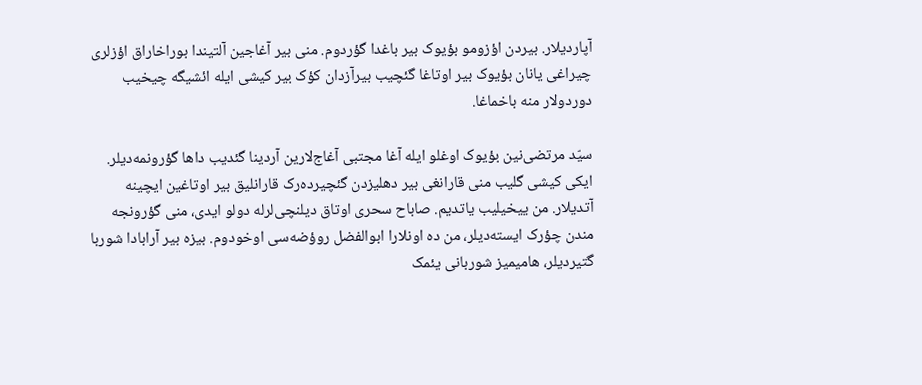آپاردیلار. بیردن اؤزومو بؤیوک بیر باغدا گؤردوم. منی بیر آغاجین آلتیندا بوراخاراق اؤزلری چیراغی یانان بؤیوک بیر اوتاغا گئچیب بیرآزدان کؤک بیر کیشی ایله ائشیگه چیخیب دوردولار منه باخماغا.

سیّد مرتضی‌نین بؤیوک اوغلو ایله آغا مجتبی آغاج‌لارین آردینا گئدیب داها گؤرونمه‌دیلر. ایکی کیشی گلیب منی قارانغی بیر دهلیزدن گئچیرده‌رک قارانلیق بیر اوتاغین ایچینه آتدیلار. من ییخیلیب یاتدیم. صاباح سحری اوتاق دیلنچی‌لرله دولو ایدی، منی گؤرونجه مندن چؤرک ایسته‌دیلر، من ده اونلارا ابوالفضل روؤضه‌سی اوخودوم. بیزه بیر آرابادا شوربا گتیردیلر، هامیمیز شوربانی یئمک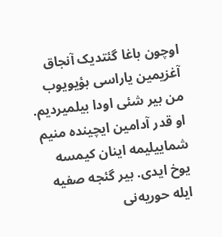اوچون باغا گئتدیک آنجاق آغزیمین یاراسی بؤیویوب من بیر شئی اودا بیلمیردیم. او قدر آدامین ایچینده منیم شماییلیمه اینان کیمسه یوخ ایدی. بیر گئجه صفیه ایله حوریه‌نی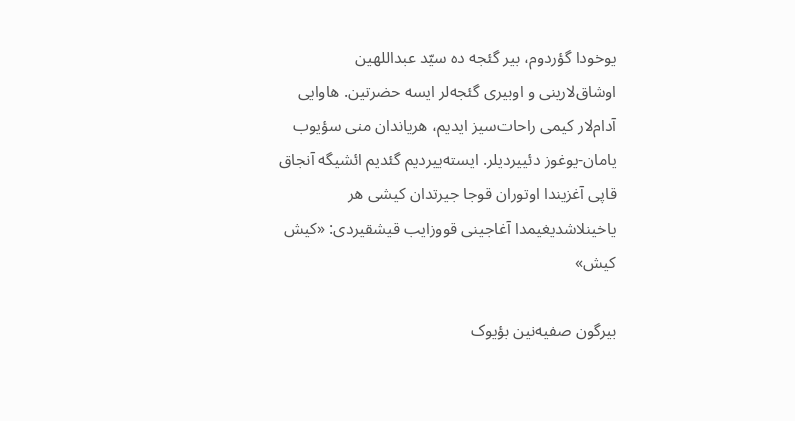یوخودا گؤردوم، بیر گئجه‌ ده سیّد عبداللهین اوشاق‌لارینی و اوبیری گئجه‌لر ایسه حضرتین. هاوایی آدام‌لار کیمی راحات‌سیز ایدیم، هریاندان منی سؤیوب یامان-یوغوز دئییردیلر. ایسته‌ییردیم گئدیم ائشیگه آنجاق قاپی آغزیندا اوتوران قوجا جیرتدان کیشی هر یاخینلاشدیغیمدا آغاجینی قووزایب قیشقیردی: «کیش کیش»

بیرگون صفیه‌نین بؤیوک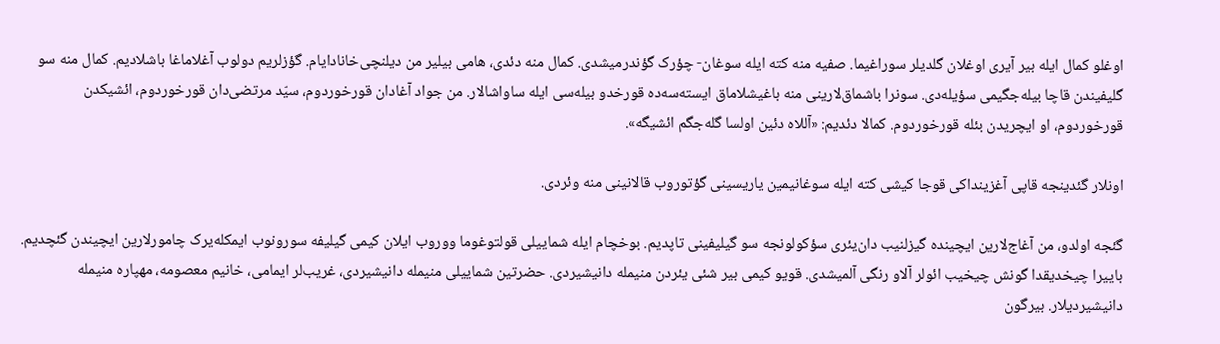اوغلو کمال ایله بیر آیری اوغلان گلدیلر سوراغیما. صفیه منه کته ایله سوغان- چؤرک گؤندرمیشدی. کمال منه دئدی، هامی بیلیر من دیلنچی‌خانادایام. گؤزلریم دولوب آغلاماغا باشلادیم. کمال منه سو گلیفیندن قاچا بیله‌جگیمی سؤیله‌دی. سونرا باشماق‌لارینی منه باغیشلاماق ایسته‌سه‌ده قورخدو بیله‌سی ایله ساواشالار. من جواد آغادان قورخوردوم، سیّد مرتضی‌دان قورخوردوم، ائشیکدن قورخوردوم، او ایچریدن بئله قورخوردوم. کمالا دئدیم: «آللاه دئین اولسا گله‌جگم ائشیگه».

اونلار گئدینجه قاپی آغزینداکی قوجا کیشی کته ایله سوغانیمین یاریسینی گؤتوروب قالانینی منه وئردی.

گئجه اولدو، من آغاج‌لارین ایچینده گیزلنیب دان‌یئری سؤکولونجه سو گیلیفینی تاپدیم. بوخچام ایله شماییلی قولتوغوما ووروب ایلان کیمی گیلیفه سورونوب ایمکله‌یرک چامورلارین ایچیندن گئچدیم. باییرا چیخدیقدا گونش چیخیب ائولر آلاو رنگی آلمیشدی. قویو کیمی بیر شئی یئردن منیمله دانیشیردی. حضرتین شماییلی منیمله دانیشیردی، غریب‌لر ایمامی، خانیم معصومه، مهپاره منیمله دانیشیردیلار. بیرگون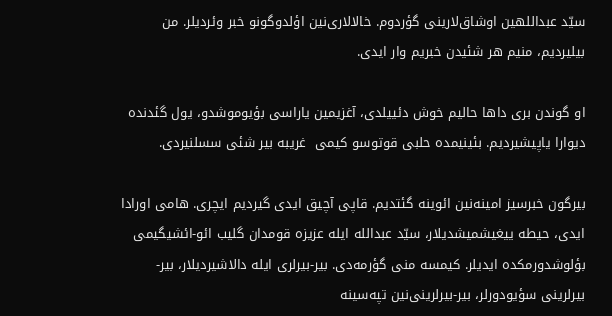سیّد عبداللهین اوشاق‌لارینی گؤردوم. خالالاری‌نین اؤلدوگونو خبر وئردیلر. من بیلیردیم، منیم هر شئیدن خبریم وار ایدی.

او گوندن بری داها حالیم خوش دئییلدی، آغزیمین یاراسی بؤیوموشدو، یول گئدنده دیوارا یاپیشیردیم. بئینیمده حلبی قوتوسو کیمی  غریبه بیر شئی سسلنیردی.

بیرگون خبرسیز امینه‌نین ائوینه گئتدیم. قاپی آچیق ایدی گیردیم ایچری. هامی اورادا ایدی، حیطه ییغیشمیشدیلار، سیّد عبدالله ایله عزیزه قومدان گلیب ائو-ائشیگیمی بؤلوشدورمکده ایدیلر. کیمسه منی گؤرمه‌دی. بیر-بیرلری ایله دالاشیردیلار، بیر-بیرلرینی سؤیودورلر، بیر-بیرلرینی‌نین تپه‌سینه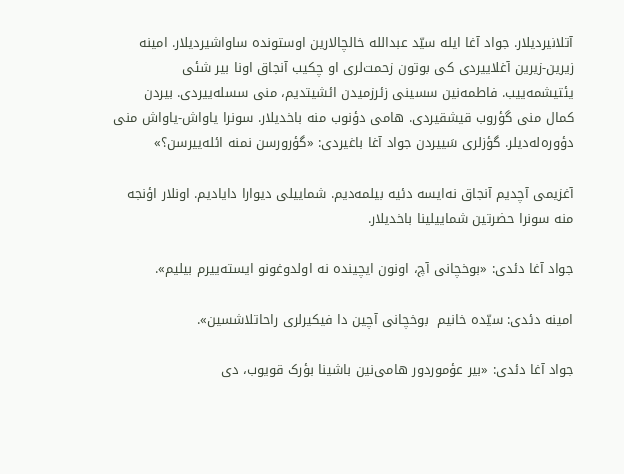آتلانیردیلار. جواد آغا ایله سیّد عبدالله خالچالارین اوستونده ساواشیردیلار. امینه زیرین-زیرین آغلاییردی کی بوتون زحمت‌لری او چکیب آنجاق اونا بیر شئی یئتیشمه‌ییب. فاطمه‌نین سسینی زئرزمیدن ائشیتدیم، منی سسله‌ییردی. بیردن کمال منی گؤروب قیشقیردی. هامی دؤنوب منه باخدیلار. سونرا یاواش-یاواش منی دؤوره‌له‌دیلر. گؤزلری سَییردن جواد آغا باغیردی: «گؤرورسن نمنه ائله‌ییرسن؟»

آغزیمی آچدیم آنجاق نه‌ایسه دئیه‌ بیلمه‌دیم. شماییلی دیوارا دایادیم. اونلار اؤنجه منه سونرا حضرتین شماییلینا باخدیلار.

جواد آغا دئدی: «بوخچانی آچ، اونون ایچینده نه اولدوغونو ایسته‌ییرم بیلیم».

امینه دئدی: سیّده خانیم  بوخچانی آچین دا فیکیرلری راحاتلاشسین».

جواد آغا دئدی: «بیر عؤموردور هامی‌نین باشینا بؤرک قویوب، دی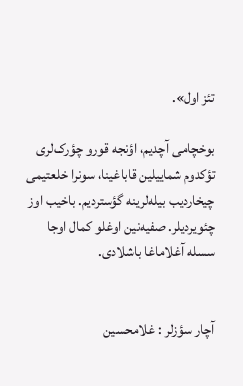تئز اول».

بوخچامی آچدیم، اؤنجه قورو چؤرک‌لری تؤکدوم شماییلین قاباغینا، سونرا خلعتیمی چیخاردیب بیله‌لرینه گؤستردیم. باخیب اوز چئویردیلر. صفیه‌نین اوغلو کمال اوجا سسله آغلاماغا باشلادی.


آچار سؤزلر : غلامحسین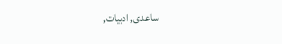ساعدی, ادبیات,